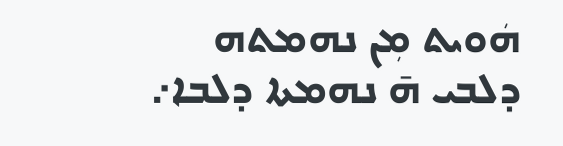ܗܿܘܝܬ ܡܼܢ ܢܗܡܬܗ ܕܠܒܝ ܗ̄ ܢܗܡܬܐ ܕܠܒܐ܇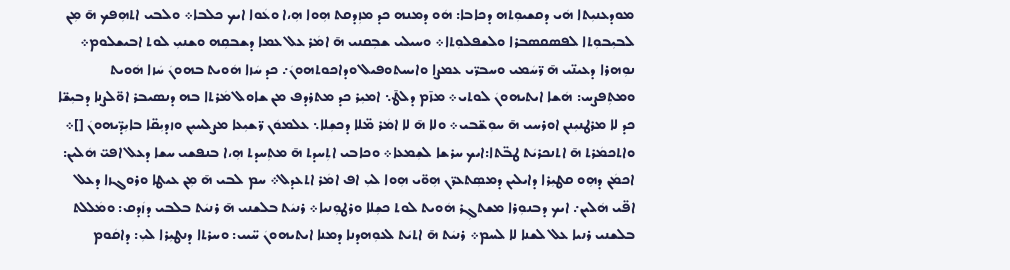ܡܘܕܥܢܝܼܬܐ ܗܿܝ ܕܩܫܝܘܼܬܗ ܕܟܐܒܐ: ܗܿܘ ܕܡܢܗ ܟܕ ܡܙܼܕܩܬ ܗܼܘܐ ܗܼ،ܐ ܘܥܿܘܐ ܐܝܟ ܟܠܒܐ܀ ܘܠܒܝ ܐܬܗܼܦܟ ܗ̄ ܡܼܢ ܠܒܝܼܒܘܼܬܐ ܠܦܣܩܣܒܪܐ ܘܠܫܦܠܘܼܬܐ܀ ܘܚܝܠܝ ܫܒܼܩܢܝ ܗ̄ ܐܡܿܪ ܥܠ ܥܡܐ ܕܫܒܩܼܗ ܘܫܢܝܼ ܠܘܬ ܐܒܝܫܠܘܡ܀ ܢܘܼܗܪܐ ܕܥܝܢ̈ܝ ܗ̄ ܪ̈ܚܿܡܝ ܘܚܒܪ̈ܝ ܥܡܨܐ ܘܐܝܚܬܘܦܝܠ ܘܕܐܟܘܬܗܘܢܿ܇ ܟܕ ܚܿܙܐ ܗܿܘܝܬ ܒܗܘܢܿ ܚܿܙܐ ܗܿܘܝܬ ܘܡܬܼܦܨܚ: ܗܿܫܐ ܐܝܬܝܗܘܢܿ ܠܘܬܝ܀ ܡܙ̄ܡ ܕܠܛ̄܆ ܐܡܝܼܪ ܟܕ ܡܬܪܕܦ ܡܢ ܫܐܘܠ ܡܿܪܬܐ ܒܗ ܕܢܣܝܒܪ ܐܘ̈ܠܨܢܐ ܕܒܝܼܫ̈ܐ ܟܕ ܠܐ ܡܪܛܢܝܼܢܢ ܐܘܪܚܝ ܗ̄ ܚܘܼܫ̈ܒܝ܀ ܘܠܐ ܗ̄ ܠܐ ܐܡܿܪ ܡ̈ܠܐ ܕܟܫܼܠܐ܆ ܥܠܡܘܿܢ ܪ̈ܫܝܼܥܐ ܡܨܠܚܝܼܢ ܘܙܕܝܼܩ̈ܐ ܒܐܝܼܕ̈ܝܗܘܢܿ []܀ ܘܐܬܟܡܿܪܬ ܗ̄ ܐܬܢܟܪܝܿܬ ܛܒ̈ܬܐ:ܐܝܟ ܚܪܫܐ ܠܫܼܡܥܐ܀ ܘܟܐܒܝ ܐܬܼܚܕܬ ܗ̄ ܡܬܼܚܕܬ ܗܼ،ܐ ܒܢܦܫܝ ܚܫܐ ܕܥܠ ܐܦܝ̈ ܗܿܠܝܢ: ܐܟܡܿܢ ܕܗܼܘ ܩܛܝܼܪܐ ܕܐܝܠܝܢ ܕܡܣܼܬܥܪ̈ܢ ܗܼܘ̈ܝ ܗܼܘܐ ܠܝܼ ܐܦ ܐܡܿܪ ܐܬܥܕܠ܀ ܚܡ ܠܒܝ ܗ̄ ܡܼܢ ܥܝܛܐ ܘܪܘܓܙܐ ܕܥܠ ܐܦ̈ܝ ܗܿܠܝܢ܇ ܐܝܟ ܕܒܢܘܼܪܐ ܡܫܬܓܼܪ ܗܿܘܝܬ ܠܘܬ ܟܫܼܠܐ ܘܪܛܘܼܢܝܐ܀ ܪܢܝܿܬ ܒܠܫܢܝ ܗ̄ ܪܢܝܿܬ ܒܠܒܝ ܕܙܿܕܩ: ܘܡܿܠܠܬ ܒܠܫܢܝ ܪܢܝܐ ܥܠ ܠܫܢܐ ܠܐ ܠܚܡ܀ ܪܢܝܿܬ ܗ̄ ܐܬܝܿܬ ܠܥܘܼܗܕܢܐ ܕܡܢܐ ܐܝܬܝܗܘܢܿ ܚ̈ܝܝ: ܘܚܪܬܐ ܕܢܛܝܼܪܐ ܠܝܼ: ܕܐܩܿܘܡ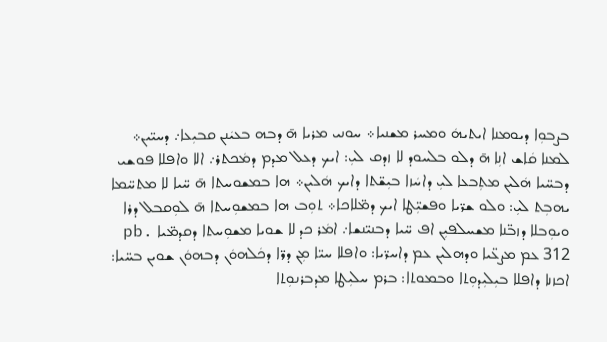ܒܨܒܘܼܐ ܕܝܘܡܢܐ ܐܝܬܝܗܿ ܘܡܚܪ ܡܫܢܝܐ܀ ܚܘܢܝ ܡܪܝܐ ܗ̄ ܕܒܗ ܒܥܝܿܢܢ ܩܒܝܼܥܐ܇ ܕܚܝ̈ܝܢ܀ ܠܡܢܐ ܩܿܐܫ ܐܢܼܐ ܗ̄ ܕܠܘ ܒܠܚܘܕ ܠܐ ܙܕܩ ܠܝܼ: ܐܝܟ ܕܥܠ ܡܕܡ ܕܡܿܟܬܪ܇ ܐܠܐ ܘܐܦܠܐ ܦܘܫܝ ܕܒܚ̈ܝܐ ܗܿܠܝܢ ܡܬܼܒܥܐ ܠܝܼ ܕܐܚܿܙܐ ܒܝܼܫ̈ܬܐ ܕܐܝܟ ܗܿܠܝܢ܀ ܗܐ ܒܡܫܘܚܬܐ ܗ̄ ܚ̈ܝܐ ܠܐ ܡܬܚ̈ܡܐ ܝܗܒܼܬ ܠܝܼ: ܘܠܘ ܫܪ̈ܝܐ ܘܦܫܝܼ̈ܛܐ ܐܝܟ ܕܡ̈ܠܐܟܐ܀ ܬܘܼܒ ܗܐ ܒܡܫܘܼܚܬܐ ܗ̄ ܠܘܼܩܒܠ ܕܪܐ ܘܝܘܼܒܠܐ ܕܙܒ̈ܢܐ ܡܫܚܠܦܝܼܢ ܐܦ ܚ̈ܝܐ ܕܒܢܝ̈ܢܫܐ܇ ܐܡܿܪ ܟܕ ܠܐ ܫܘܝܐ ܡܫܘܼܚܬܐ ܕܩܕܡ̈ܝܐ pb. 312 ܥܡ ܡܨܥ̈ܝܐ ܘܕܗܠܝܢ ܥܡ ܕܐܚܪ̈ܝܐ: ܘܐܦܠܐ ܚܝ̈ܐ ܡܼܢ ܕܪ̈ܐ ܕܟܿܠܗܘܿܢ ܕܒܗܘܿܢ ܫܘܝܢ ܒܚ̈ܝܐ: ܐܟܙܢܐ ܕܐܦܠܐ ܒܝܼܠܝܼܕܘܼܬܐ ܘܒܡܘܬܐ: ܒܪܡ ܚܠܝܼܛܐ ܡܕܒܪܢܘܼܬܐ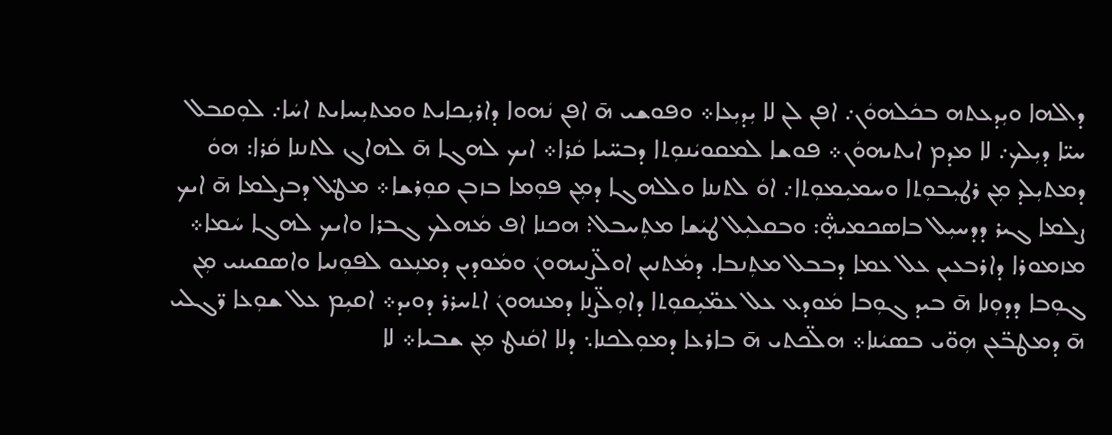ܕܐܠܗܐ ܘܝܼܕܥܬܗ ܒܟܿܠܗܘܿܢ܇ ܐܦܢ ܠܢ ܠܐ ܝܼܕܝܼܥܐ܀ ܘܦܘܫܝ ܗ̄ ܐܦܢ ܢܿܗܘܐ ܕܐܪܝܼܟܐܝܬ ܘܡܬܝܼܚܐܝܬ ܐܚܿܐ܇ ܠܘܼܩܒܠ ܚܝ̈ܐ ܕܝܼܠܟ܇ ܠܐ ܡܕܡ ܐܝܬܝܗܘܿܢ܀ ܦܘܫܐ ܠܡܩܘܝܿܢܘܼܬܐ ܕܒܚ̈ܝܐ ܩܿܪܐ܀ ܐܝܟ ܠܗܓܐ ܗ̄ ܠܗܐܓ ܠܬܢܢܐ ܩܿܪܐ: ܗܘܿ ܕܡܬܝܼܠܕ ܡܼܢ ܪܛܝܼܒܘܼܬܐ ܘܚܡܝܼܡܘܼܬܐ܇ ܐܘܿ ܠܬܢܢܐ ܘܠܠܗܓܐ ܕܡܼܢ ܦܘܼܡܐ ܒܙܒܢ ܩܘܼܪܫܐ܀ ܡܛ݀ܠ ܕܒܨܠܡܐ ܗ̄ ܐܝܟ ܨܠܡܐ ܓܝܪ ܕܕܚܝܼܠ ܒܐܣܟܡܞ: ܘܒܩܠܝܼܠ ܛܝܿܫܐ ܡܬܼܚܒܠ: ܗܟܢܐ ܐܦ ܡܿܗܠܟ ܓܒܪܐ ܘܐܝܟ ܠܗܓܐ ܚܿܡܐ܀ ܡܙܡܘܪܐ ܕܐܪܒܥܝܢ ܥܠ ܥܡܐ ܕܒܒܠ ܡܬܼܢܒܐ. ܕܡܿܬܢܝܢ ܐܘܠ̈ܨܢܝܗܘܢܿ ܘܡܿܘܕܝܢ ܕܡܢܼܥܘ ܠܦܘܼܢܝܐ ܘܐܣܩܝܢܝ ܡܼܢ ܓܘܼܒܐ ܕܕܘܼܢܐ ܗ̄ ܒܝܕ ܓܘܼܒܐ ܡܿܘܕܥ ܥܠ ܥܡ̈ܝܼܩܘܼܬܐ ܕܐܘܼܠ̈ܨܢܐ ܕܡܢܗܘܢܿ ܐܬܚܪܪ ܕܘܝܕ܀ ܐܩܝܼܡ ܥܠ ܫܘܼܥܐ ܪ̈ܓܠܝ ܗ̄ ܕܡܛܒ̈ܥܢ ܗܼܘ̈ܝ ܒܣܝܿܢܐ܀ ܗܠ̈ܟܬܝ ܗ̄ ܒܐܪܥܐ ܕܡܘܼܠܟܢܐ܆ ܕܠܐ ܐܩܿܢܛ ܡܼܢ ܫܒܝܐ܀ ܠܐ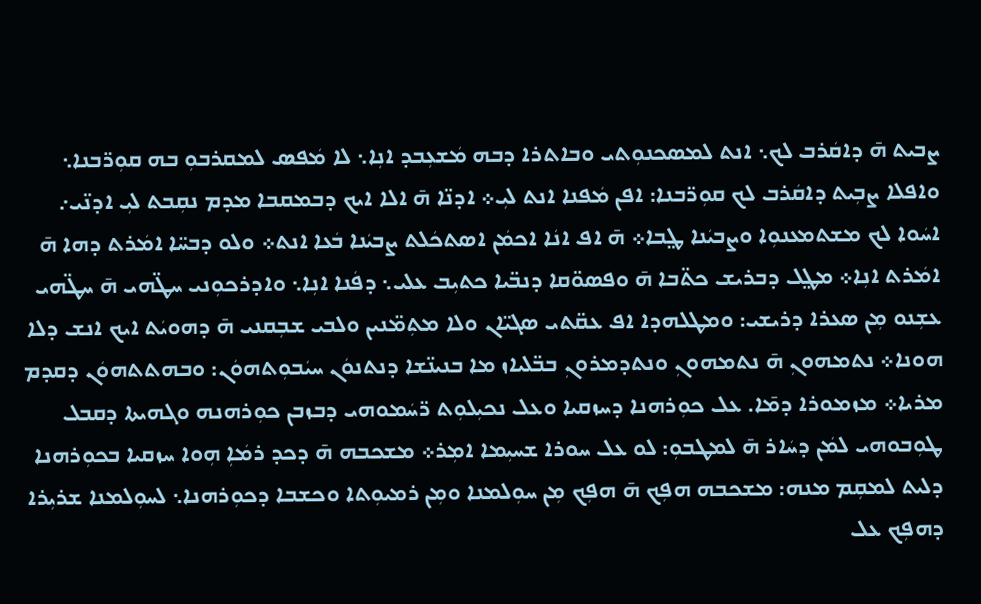ܨܒܝܬ ܗ̄ ܕܐܩܿܪܒ ܠܟ܆ ܐܢܬ ܠܡܣܟܢܘܼܬܝ ܘܒܐܬܪܐ ܕܒܗ ܡܿܫܥܼܒܕ ܐܢܼܐ܆ ܠܐ ܡܿܦܣ ܠܡܩܪܒܘܼ ܒܗ ܩܘܼܪ̈ܒܢܐ܆ ܘܐܦܠܐ ܨܒܼܝܬ ܕܐܩܿܪܒ ܠܟ ܩܘܼܪ̈ܒܢܐ: ܐܦܢ ܡܿܦܢܐ ܐܢܬ ܠܝܼ܀ ܐܕܢ̈ܐ ܗ̄ ܐܠܐ ܐܝܟ ܕܒܡܩܒܐ ܡܕܡ ܢܩܼܒܬ ܠܝܼ ܐܕܢ̈ܝ܇ ܐܚܿܘܐ ܠܟ ܡܫܬܡܥܢܘܼܐ ܘܨܒܝܿܢܐ ܛ݀ܒܐ܀ ܗ̄ ܐܦ ܐܢܿܐ ܐܟܡܿܢ ܐܣܬܟܿܠܬ ܨܒܝܿܢܐ ܒܿܥܐ ܐܢܬ܀ ܘܠܘ ܕܒܚ̈ܐ ܐܡܿܪܬ ܕܗܐ ܗ̄ ܐܡܿܪܬ ܐܢܼܐ܀ ܡܛ݀ܠ ܕܒܪܝܫ ܟܬ̈ܒܐ ܗ̄ ܘܦܣܘ̈ܩܐ ܕܢܒ̈ܝܐ ܟܬܝܼܒ ܥܠܝ܆ ܕܦܿܢܐ ܐܢܼܐ܆ ܘܐܕܪܟܘܼܢܝ ܚܛ̈ܗܝ ܗ̄ ܚܛ̈ܗܝ ܥܫܼܢܘ ܡܼܢ ܣܥܪܐ ܕܪܝܫܝ: ܘܡܛܠܗܕܐ ܐܦ ܥܩ̈ܬܝ ܣܓܝ̈ܐܢ ܘܠܐ ܡܬܼܡ̈ܢܝܢ ܘܠܒܝ ܫܒܼܩܢܝ ܗ̄ ܕܗܘܝܿܬ ܐܝܟ ܐܢܫ ܕܠܐ ܗܘܢܐ܀ ܢܬܡܗܘܢܼ ܗ̄ ܢܬܡܗܘܢܼ ܘܢܬܕܡܪܘܢܼ ܒܒ̈ܠܝܐܙ ܡܐ ܒܢܝܢ̈ܫܐ ܕܢܬܢܘܿܢ ܚܝܿܒܘܼܬܗܘܿܢ: ܘܒܗܬܬܗܘܿܢ ܕܩܕܡ ܡܪܝܐ܀ ܡܙܡܘܪܐ ܕܡ̄ܐ. ܥܠ ܟܘܼܪܗܢܐ ܕܚܙܩܝܐ ܘܥܠ ܢܟܝܼܠܘܼܬ ܪ̈ܚܿܡܘܗܝ ܕܒܙܒܢ ܟܘܼܪܗܢܗ ܘܓܗܝܬܐ ܕܩܒܠ ܛܘܼܒܘܗܝ ܠܡܿܢ ܕܚܿܐܪ ܗ̄ ܠܡܛܒܘܼ: ܠܘ ܥܠ ܚܘܪܐ ܫܚܝܼܡܐ ܐܡܼܪ܀ ܡܫܟܒܗ ܗ̄ ܕܟܕ ܪܡܿܐܼ ܗܼܘܐ ܚܙܩܝܐ ܒܟܘܼܪܗܢܐ ܕܠܝܬ ܠܡܩܼܡ ܡܢܗ: ܡܫܟܒܗ ܗܦܼܟ ܗ̄ ܗܦܼܟ ܡܼܢ ܚܘܼܠܡܢܐ ܘܡܼܢ ܪܡܝܘܼܬܐ ܘܟܫܒܐ ܕܟܘܼܪܗܢܐ܆ ܠܚܘܼܠܡܢܐ ܫܪܝܼܪܐ ܕܗܦܼܟ ܥܠ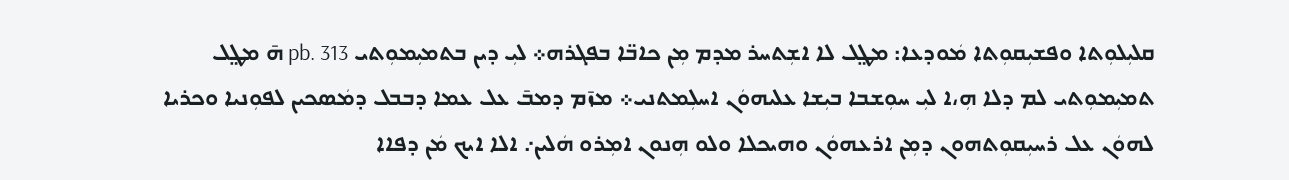ܩܠܝܼܠܘܼܬܐ ܘܦܫܝܼܩܘܼܬܐ ܡܿܘܕܥܐ: ܡܛ݀ܠ ܠܐ ܐܫܼܬܚܪ ܡܕܡ ܡܼܢ ܟܐܒ̈ܐ ܒܦܓܪܗ܀ ܠܝܼ ܕܝܢ ܒܬܡܝܼܡܘܼܬܝ pb. 313 ܗ̄ ܡܛ݀ܠ ܬܡܝܼܡܘܼܬܝ ܠܡ ܕܠܐ ܗܼ،ܐ ܠܝܼ ܚܘܼܫܒܐ ܒܝܼܫܐ ܥܠܝܗܘܿܢ ܐܚܠܼܡܬܢܝ܀ ܡܙ̄ܡ ܕܡܒ̄ ܥܠ ܥܡܐ ܕܒܒܠ ܕܡܿܣܟܝܢ ܠܦܘܼܢܝܐ ܘܟܪܝܐ ܠܗܘܿܢ ܥܠ ܪܚܝܼܩܘܼܬܗܘܢ ܕܡܼܢ ܐܪܥܗܘܿܢ ܘܗܝܟܠܐ ܘܠܘ ܗܼܢܘܢ ܐܡܼܪܘ ܗܿܠܝܢ܇ ܐܠܐ ܐܝܟ ܡܿܢ ܕܦܐܐ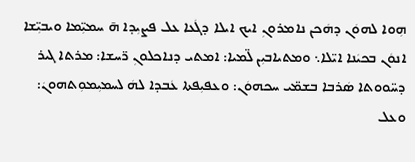ܗܼܘܐ ܠܗܘܿܢ ܕܗܿܟܢ ܢܐܡܪܘܢܼ ܐܝܟ ܐܝܠܐ ܕܓܿܥܐ ܥܠ ܦܨܝܼܕܐ ܗ̄ ܚܡܝܼ̈ܡܐ ܘܝܒܝܼ̈ܫܐ ܐܢܘܿܢ ܒܟܝܿܢܐ ܐܝ̈ܠܐ܆ ܘܡܬܝܐܒܝܼܢ ܠ̈ܡܝܐ: ܐܡܬܝ ܕܢܐܟܠܘܢܼ ܪ̈ܚܫܐ: ܡܪܬܐ ܓܝܪ ܕܚ̈ܘܘܬܐ ܣܿܪܒܐ ܒܫܡ̈ܝ ܚܟܗܘܿܢ: ܘܥܦܝܼܦܬܐ ܥܿܒܕܐ ܠܗܿ ܠܚܡܝܼܡܘܼܬܗܘܢܿ: ܘܥܠ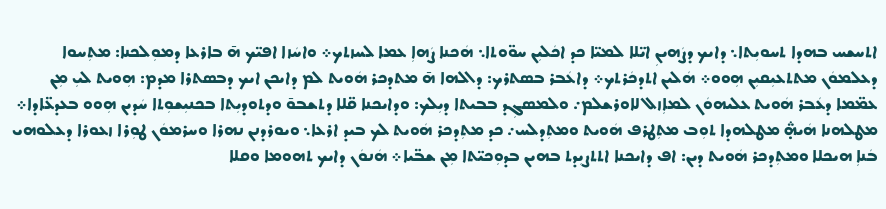ܐܬܚܫܚ ܒܗܕܐ ܬܚܘܝܼܬܐ܆ ܕܐܝܟ ܕܨܿܗܝܢܼ ܐܝ̈ܠܐ ܠܡܝ̈ܐ ܟܕ ܐܟܿܠܝܼܢ ܚܘ̈ܘܬܐ܆ ܗܿܟܢܐ ܨܿܗܐܼ ܥܡܐ ܠܚܙܬܟ܀ ܘܐܚܿܙܐ ܐܦܝ̈ܟ ܗ̄ ܒܐܪܥܐ ܕܡܘܼܠܟܢܐ: ܡܬܼܚܘܐ ܕܥܠܡܘܿܢ ܡܬܬܥܝܼܩܝܼܢ ܗܼܘܘ܀ ܗܿܠܝܢ ܐܬܕܟܿܪܬܟ܀ ܕܐܥܿܒܪ ܒܣܬܪܟ: ܕܐܠܗܐ ܗ̄ ܡܬܕܟܪ ܗܿܘܝܬ ܠܡ ܕܐܝܟܢ ܐܝܟ ܕܒܣܬܪܐ ܡܕܡ: ܗܼܘܝܬ ܠܝܼ ܡܼܢ ܥܡ̈ܡܐ ܕܥܿܒܪ ܗܿܘܝܬ ܥܠܝܗܘܿܢ ܠܡܐܼܙܠ ܠܐܘܪܫܠܡ܇ ܘܠܡܣܓܼܕ ܒܒܝܬܐ ܕܝܼܠܟ: ܘܕܐܝܟܢܐ ܩ̈ܠܐ ܕܬܫܒܘ̄ ܘܕܬܘܕܝܼܬܐ ܒܟܢܝܼܫܘܼܬܐ ܚܿܕܝܢ ܗܼܘܘ ܒܥܕܥ̈ܐܕܐ܀ ܡܛܠܗܢܐ ܗܿܞ ܡܛܠܗܕܐ ܬܘܼܒ ܡܬܼܛܪܦ ܗܿܘܝܬ ܘܡܬܼܕܠܚ܇ ܟܕ ܡܬܼܕܟܪ ܗܿܘܝܬ ܠܟ ܒܝܕ ܐܪܥܐ܆ ܘܝܘܪܕܢܢ ܢܗܪܐ ܘܚܪܡܘܿܢ ܛܘܼܪܐ ܙܥܘܪܐ ܕܥܠܘܗܝ ܒܿܢܐܼ ܗܝܟܠܐ ܘܡܬܼܕܟܪ ܗܿܘܝܬ ܕܝܢ: ܐܦ ܕܐܝܟܢܐ ܐܬܬܨܝܼܕܬ ܒܗܝܢ ܒܕܘܼܟܝ̈ܬܐ ܡܼܢ ܫܒ̈ܝܐ܀ ܗܿܢܘܿܢ ܕܐܝܟ ܬܗܘܡܐ ܘܩܠܐ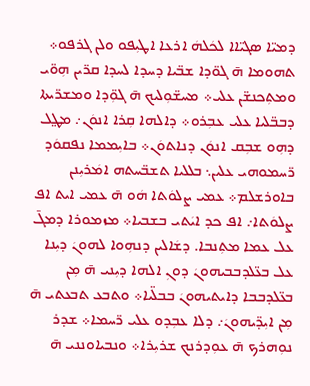ܕܡܝ̈ܐ ܣܓܝ̈ܐܐ ܠܟܿܠܗܿ ܐܪܥܐ ܐܛܝܼܦܘ ܘܠܢ ܓܪܦܘ܀ ܬܗܘܡܐ ܗ̄ ܓܘ̈ܕܐ ܫܒ̈ܝܐ ܕܚܕܐ ܠܚܕܐ ܩܪ̈ܝܢ ܗܼܘ̈ܝ ܘܡܬܼܟܢܫ̈ܢ ܥܠܝ܀ ܡܚܫ̈ܘܼܠܝܟ ܗ̄ ܓܘܼ̈ܕܐ ܘܡܫܪ̈ܝܬܐ ܕܒܒ̈ܠܝܐ ܥܠܝ ܥܒܼܪܘ܀ ܕܐܠܗܐ ܩܼܪܐ ܐܢܘܿܢ܇ ܡܛ݀ܠ ܕܗܼܘ ܫܒܼܩ ܐܢܘܿܢ ܕܢܐܬܘܿܢ܀ ܒܐܝܼܡܡܐ ܢܦܩܘܿܕ ܪ̈ܚܡܘܗܝ ܥܠܝܢ܆ ܒܠܠܝܐ ܬܫܒ̈ܚܬܗ ܐܡܿܪܝܼܢܢ ܒܐܘܪܫܠܡ܀ ܥܡܝ ܨܠܘܿܬܐ ܗܿܘ ܗ̄ ܥܡܝ ܐܝܬ ܐܦ ܨܠܘܿܬܐ܇ ܐܦ ܟܕ ܐܝܿܬܝ ܒܫܒܝܐ܀ ܡܙܡܘܪܐ ܕܡܓ̄ ܥܠ ܥܡܐ ܡܬܼܢܒܐ. ܕܫܿܐܠܝܢ ܕܢܗܼܘܐ ܠܗܘܢܿ ܕܝܼܢܐ ܥܠ ܒܥ̈ܠܕܒܒܝܗܘܢܿ ܕܘܢܼ ܐܠܗܐ ܕܝܼܢܝ ܗ̄ ܡܼܢ ܒܥ̈ܠܕܒܒܐ ܕܐܝܬܝܗܘܢܿ ܒܒܠ̈ܝܐ܀ ܘܬܒܥ ܬܒܥܬܝ ܗ̄ ܡܼܢ ܐܝܼܕ̈ܝܗܘܢܿ܇ ܕܠܐ ܥܒܼܕܘ ܥܠܝ ܪ̈ܚܡܐ܀ ܫܕܪ ܢܘܼܗܪܟ ܗ̄ ܥܘܼܕܪܢܟ ܫܪܝܼܪܐ܀ ܘܢܒܝܐܘܢܢܝ ܗ̄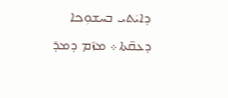ܕܐܝܿܬܝ ܒܚܫܘܼܟܐ ܕܥܩ̈ܬܐ܀ ܡܙ̄ܡ ܕܡܕ̄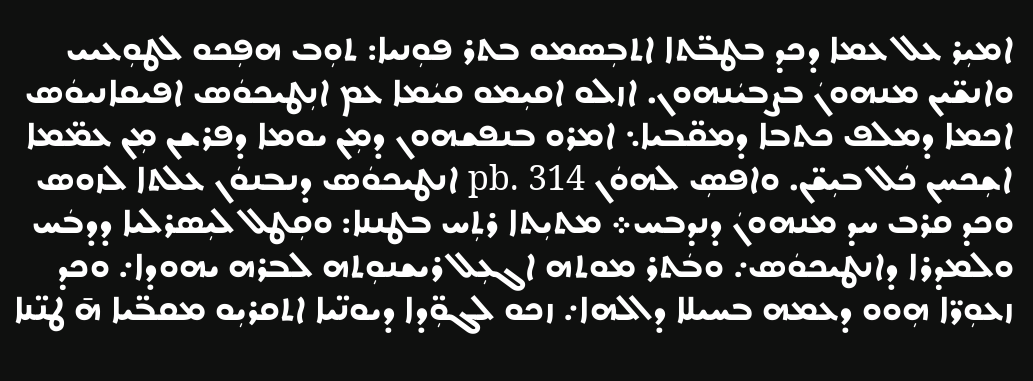ܐܡܝܼܪ ܥܠ ܥܡܐ ܕܟܕ ܒܛܒ̈ܬܐ ܐܬܒܼܣܡܘ ܒܬܪ ܦܘܼܢܝܐ: ܬܘܼܒ ܗܦܼܟܘ ܠܛܘܼܥܝܝ ܘܐܢܫ̈ܝܢ ܡܢܗܘܢܿ ܒܨܒܝܿܢܗܘܢ. ܐܙܠܘ ܐܩܝܼܡܘ ܩܝܿܡܐ ܥܡ ܐܢܼܛܝܟܘܿܣ ܐܦܝܩܐܢܝܘܿܣ ܐܟܡܐ ܕܡܠܦ ܟܬܒܐ ܕܡܩ̈ܒܝܐ܆ ܐܡܪܘ ܒܢܦܫܗܘܢ ܕܡܼܢ ܝܘܡܐ ܕܦܪܫܢ ܡܼܢ ܥܡ̈ܡܐ ܐܫܼܟܚܢ ܟܿܠ ܒܝܼܫ̈ܢ. ܘܐܦܣܼ ܠܗܘܿܢ pb. 314 ܐܢܛܝܟܘܿܣ ܕܢܒܢܘܿܢ ܥܠܬܐ ܠܙܘܣ ܘܟܕ ܩܪܒ ܚܕ ܡܢܗܘܢܿ ܕܢܕܒܚ܀ ܡܬܝܼܬܐ ܪܬܼܚ ܒܛܢܢܐ: ܘܩܼܛܠ ܠܝܼܣܪܠܝܐ ܕܕܒܿܚ ܘܠܡܕܪܐ ܕܐܢܛܝܟܘܿܣ܇ ܘܒܿܬܪ ܡܘܬܗ ܐܓܥܼܠ ܪܝܫܢܘܼܬܗ ܠܒܪܗ ܝܗܘܕܐ܇ ܘܟܕ ܙܥܘܼܪ̈ܐ ܗܼܘܘ ܕܥܡܗ ܒܚܝܠܐ ܕܐܠܗܐ܇ ܙܟܘ ܠܓܘܼ̈ܕܐ ܕܝܘܢ̈ܝܐ ܐܬܩܪܝܼܘ ܡܩܒ̈ܝܐ ܗ̄ ܛܢ̈ܢܐ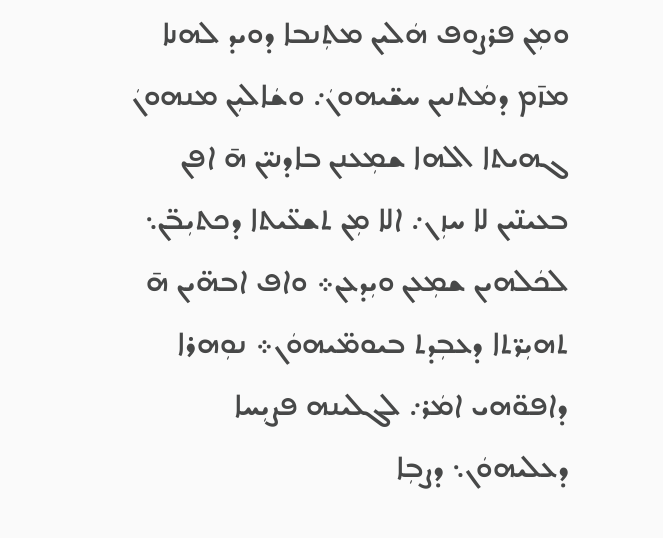ܘܡܼܢ ܦܪܨܘܦ ܗܿܠܝܢ ܡܬܼܢܒܐ ܕܘܝܕ ܠܗܢܐ ܡܙ̄ܡ ܕܡܿܬܢܝܢ ܚܫ̈ܝܗܘܢܿ܇ ܘܫܿܐܠܝܼܢ ܡܢܗܘܢܿ ܓܗܝܬܐ ܐܠܗܐ ܫܡܼܥܢܢ ܒܐܕܢܝ̈ܢ ܗ̄ ܐܦܢ ܒܥܝܢ̈ܝܢ ܠܐ ܚܙܼܢ܇ ܐܠܐ ܡܼܢ ܬܫܥ̈ܝܬܐ ܕܟܬܝܼܒ̈ܢ܆ ܠܟܿܠܗܝܢ ܫܡܼܥܢ ܘܝܼܕܥܢ܀ ܘܐܦ ܐܒܗ̈ܝܢ ܗ̄ ܬܗܝܼܪ̈ܬܐ ܕܥܒܼܕܬ ܒܝܘܡ̈ܝܗܘܿܢ܀ ܢܘܼܗܪܐ ܕܐܦܘ̈ܗܝ ܐܡܿܪ܇ ܠܓܠܝܢܗ ܦܨܝܼܚܐ ܕܥܠܝܗܘܿܢ܆ ܕܨܒܼܐ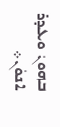ܒܗܘܢܿ ܘܥܕܪ ܐܢܘܿܢ܀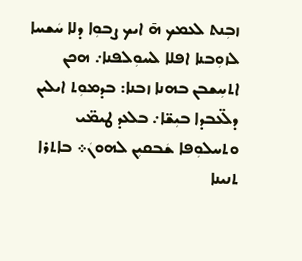ܙܒܼܢܬ ܠܥܡܟ ܗ̄ ܐܝܟ ܨܒܘܼܐ ܕܠܐ ܚܿܫܚܐ ܠܙܘܼܒܢܐ ܐܦܠܐ ܠܚܘܼܠܦܢܐ܇ ܗܟܢ ܐܬܚܼܫܒܢ ܒܗܢܐ ܙܒܢܐ: ܒܕܡܘܼܬ ܐܝܠܝܢ ܕܠ̈ܥܒܕܐ ܒܝܼܫ̈ܐ܇ ܒܠܥܕ ܛܝܡ̈ܝ ܘܬܚܠܘܼܦܐ ܫܿܒܩܝܼܢ ܠܗܘܢܿ܀ ܒܐܬܪܐ ܬܢܝܢܐ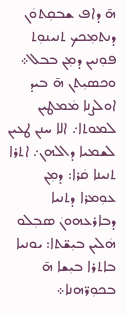ܗ̄ ܕܐܦ ܫܒܩܼܬܘܿܢ ܕܢܬܡܼܟܟ ܬܢܝܢܘܼܬ ܦܘܼܢܝܢ ܕܡܼܢ ܒܒܠ܀ ܘܟܣܝܼܬܢ ܗ̄ ܒܝܕ ܐܘܠܨܢܐ ܡܿܡܛܝܢ ܠܡܘܬܐ܇ ܐܠܐ ܚܢܢ ܛܥܝܢ ܠܫܡܝܐ ܕܐܠܗܢ܇ ܐܬܪܐ ܬܢܝܢܐ ܩܿܪܐ: ܕܡܼܢ ܥܘܼܡܪܐ ܕܬܢܝܐ ܕܒܐܪܥܗܘܢܿ ܣܒܼܠܘ ܗܿܠܝܢ ܒܝܼܫ̈ܬܐ: ܝܘܢܝܐ ܒܐܬܪܐ ܒܝܼܫܐ ܗ̄ ܒܟܘܼܪ̈ܗܢܐ܀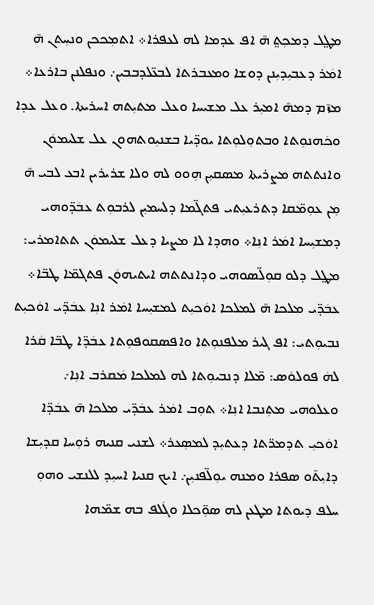ܡܛ݀ܠ ܕܡܟܼܬ݀ ܗ̄ ܐܦ ܥܕܡܐ ܠܗ ܠܥܦܪܐ܀ ܐܬܡܼܟܟܢ ܘܢܚܼܬܢ ܗ̄ ܐܡܿܪ ܕܥܒܝܼܕܝܼܢܢ ܕܘܫܐ ܘܡܥܒܪܬܐ ܠܒܥ̈ܠܕܒܒܝܢ܇ ܘܢܦܠܢܢ ܒܐܪܥܐ܀ ܡܙ̄ܡ ܕܡܗ̄ ܐܡܝܼܪ ܥܠ ܡܫܝܚܐ ܘܥܠ ܡܬܝܼܬܗ ܐܚܪܝܬܐ. ܘܥܠ ܥܕܐ ܘܟܿܗܢܘܼܬܐ ܘܒܬܘܼܠܘܼܬܐ ܝܘܕ̈ܝܐ ܒܫܢܝܼܘܬܗܘܢ ܥܠ ܫܠܝܡܘܿܢ ܘܐܢܬܬܗ ܡܨܪܝܬܐ ܡܣܩܝܼܢ ܗܼܘܘ ܠܗ ܘܠܐ ܫܪܝܪܝܢ ܐܒܥ ܠܒܝ ܗ̄ ܡܼܢ ܥܘܼܡ̈ܩܐ ܕܬܪܥܝܼܬܝ ܦܬܓ̈ܡܐ ܕܠܚܡܝܼܢ ܠܪܒܘܼܬ ܥܒܿܕ̈ܘܗܝ ܕܡܫܝܼܚܐ ܐܡܿܪ ܐܢܼܐ܀ ܘܗܕܐ ܠܐ ܡܨܝܐ ܕܥܠ ܫܠܝܡܘܿܢ ܬܬܐܡܪܝ: ܡܛ݀ܠ ܕܠܘ ܩܘܼܠ̈ܣܘܗܝ ܘܕܐܢܬܬܗ ܐܝܬܝܗܘܿܢ ܦܬܓܡ̈ܐ ܛܒ̈ܐ܀ ܥܒܿܕ̈ܝ ܡܠܟܐ ܗ̄ ܠܡܠܟܐ ܐܘܿܟܝܼܬ ܠܡܫܝܼܚܐ ܐܡܿܪ ܐܢܼܐ ܥܒܿܕ̈ܝ ܐܘܿܟܝܼܬ ܢܒܝܘܼܬܝ: ܐܦ ܓܝܪ ܡܠܦܢܘܼܬܐ ܘܐܦܣܩܘܦܘܼܬܐ ܥܒܿܕ̈ܐ ܛܒ̈ܐ ܩܿܪܐ ܠܗܿ ܦܘܠܘܿܣ: ܡ̈ܠܐ ܕܢܒܝܘܼܬܐ ܠܗ ܠܡܠܟܐ ܡܿܩܪܒ ܐܢܼܐ܇ ܘܥܠܘܗܝ ܡܬܼܢܒܐ ܐܢܼܐ܀ ܬܘܼܒ ܐܡܿܪ ܥܒܿܕ̈ܝ ܡܠܟܐ ܗ̄ ܥܒܿܕ̈ܐ ܐܘܿܟܝܼ ܬܕܡܪ̈ܬܐ ܕܥܬܝܼܕ ܠܡܣܼܥܪ܀ ܠܫܢܝ ܩܢܝܗ ܪܘܼܚܐ ܩܕܝܼܫܐ ܕܐܝܼܬ̄ܘ ܣܦܪܐ ܘܡܢܗ ܝܘܼܠ̈ܦܢܝܼܢ܇ ܐܝܟ ܩܢܝܐ ܐܚܝܼܕ ܠܠܢܫܝ ܘܗܘܼ ܚܠܦ ܕܝܘܬܐ ܡܛܥܢ ܠܗ ܣܘܼ̈ܟܠܐ ܘܓܿܠܦ ܒܗ ܫܡ̈ܗܐ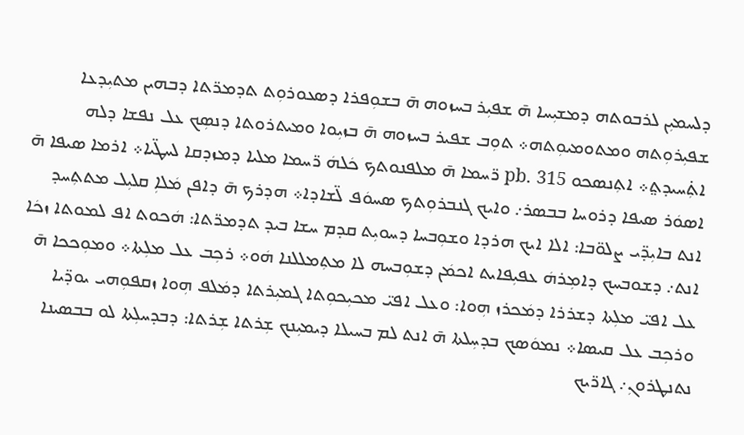ܕܠܚܡܝܼܢ ܠܪܒܘܬܗ ܕܡܫܝܼܚܐ ܗ̄ ܫܦܝܼܪ ܒܚܙܘܗ ܗ̄ ܒܫܘܼܦܪܐ ܕܣܥܘܪܘܼܬ ܬܕܡܪ̈ܬܐ ܕܒܗܝܢ ܡܬܝܼܕܥܐ ܫܦܝܼܪܘܼܬܗ ܘܡܬܘܡܝܘܼܬܗ܀ ܬܘܼܒ ܫܦܝܪ ܒܚܙܘܗ ܗ̄ ܒܙܝܼܘܐ ܘܡܝܬܪܘܬܐ ܕܢܣܼܟ ܥܠ ܢܦܫܐ ܕܠܗ ܐܬܼ̇ܚܝܕܬ݀܀ ܐܬܼܢܣܟܘ pb. 315 ܪ̈ܚܡܐ ܗ̄ ܡܠܦܢܘܬܟ ܟܿܠܗܿ ܪ̈ܚܡܐ ܡܠܝܐ ܕܡܙܕܩܐ ܠܚܛ̈ܝܐ܀ ܐܪܡܐ ܣܝܦܐ ܗ̄ ܐܣܘܿܪ ܣܝܦܐ ܕܪܘܚܐ ܒܒܣܪ܇ ܘܐܝܟ ܓܢܒܪܘܼܬܟ ܣܚܘܿܦ ܠ̈ܫܐܕܐ܀ ܗܕܪܟ ܗ̄ ܕܐܦܢ ܡܿܠܐܼ ܩܠܝܼܠ ܡܬܬܼܚܕ ܐܢܬ ܒܐܝܼܕ̈ܝ ܨܠܘ̈ܒܐ: ܐܠܐ ܐܝܟ ܗܪܕܐ ܘܫܘܼܒܚܐ ܕܚܘܝܼܬ ܩܕܡ ܚܫܐ ܒܝܕ ܬܕܡܪ̈ܬܐ: ܗܿܟܘܬ ܐܦ ܠܡܘܬܐ ܙܟܿܐ ܐܢܬ܇ ܕܫܘܒܚܟ ܕܐܡܼܪܗܿ ܥܦܝܼܦܐܝܬ ܐܟܡܿܢ ܕܫܘܼܒܚܗ ܠܐ ܡܬܼܡܠܠܢܐ ܗܿܘ܀ ܪܟܼܒ ܥܠ ܡܠܼܬܐ܀ ܘܡܘܼܟܟܐ ܗ̄ ܥܠ ܐܦܝ̈ ܡܠܼܬܐ ܕܫܪܪܐ ܕܡܿܟܪܙ ܗܼܘܐ: ܘܥܠ ܐܦܝ̈ ܡܟܝܼܟܘܼܬܐ ܓܡܝܼܪܬܐ ܕܡܿܠܦ ܗܼܘܐ ܙܩܦܘܼܗܝ ܝܘܕ̈ܝܐ ܘܪܟܼܒ ܥܠ ܩܝܣܐ܀ ܢܡܘܿܣܟ ܒܕܚܼܠܬܐ ܗ̄ ܐܢܬ ܠܡ ܒܚܝܠܐ ܕܝܡܝܼܢܟ ܫܼܪܬܐ ܫܼܪܬܐ: ܕܒܕܚܠܼܬܐ ܠܘ ܒܒܣܝܢܐ ܢܬܢܛܪܘܢܼ܇ ܓܐܪ̈ܝܟ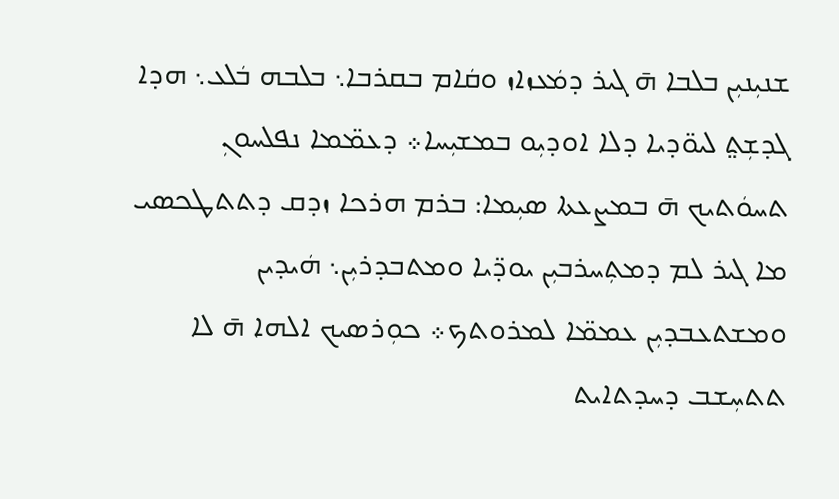ܫܢܝܼܢܝܼܢ ܒܠܒܐ ܗ̄ ܓܝܪ ܕܡܿܥܙܐܙ ܘܩܿܐܡ ܒܩܪܒܐ܆ ܒܠܒܗ ܒܿܠܥ܆ ܗܕܐ ܓܕܫܼܬ݀ ܠܝܘ̈ܕܝܐ ܕܠܐ ܐܘܕܝܼܘ ܒܡܫܝܼܚܐ܀ ܕܥܡ̈ܡܐ ܢܦܠܚܘܢܼ ܬܚܘܿܬܝܟ ܗ̄ ܒܡܨܥܬܐ ܣܝܼܡܐ: ܒܪܡ ܗܪܟܐ ܙܕܩ ܕܬܬܛܟܣܝ ܡܐ ܓܝܪ ܠܡ ܕܡܬܼܚܪܒܝܼܢ ܝܘܕ̈ܝܐ ܘܡܬܒܕܪܝܼܢ܆ ܗܿܝܕܝܢ ܘܡܫܬܥܒܕܝܼܢ ܥܡܡ̈ܐ ܠܡܪܘܬܟ܀ ܟܘܼܪܣܝܟ ܐܠܗܐ ܗ̄ ܠܐ ܬܬܚܼܫܒ ܕܚܕܬܐܝܬ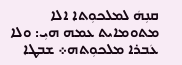ܩܢܼܗܿ ܠܡܠܟܘܼܬܐ ܐܠܐ ܡܬܘܡܐܝܬ ܥܡܗ ܗܝܼ: ܘܠܐ ܥܿܒܪܐ ܡܠܟܘܼܬܗ܀ ܫܒܛܐ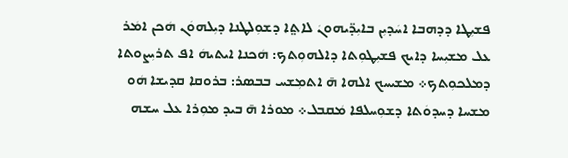ܦܫܝܼܛܐ ܕܕܗܒܐ ܐܚܿܕܝܼܢ ܒܐܝܼܕ̈ܝܗܘܢܿ ܠܐܬ݀ܐ ܕܫܘܼܠܛܢܐ ܕܝܼܠܗܘܿܢ ܗܿܟܢ ܐܡܿܪ ܥܠ ܡܫܝܼܚܐ ܕܐܝܟ ܦܫܝܼܛܘܼܬܐ ܕܐܠܗܘܼܬܟ: ܗܿܟܢܐ ܐܝܬܝܗܿ ܐܦ ܬܪܝܼܨܘܬܐ ܕܡܠܟܘܼܬܟ܀ ܡܫܝܚܟ ܐܠܗܐ ܗ̄ ܐܬܡܼܫܚ ܒܒܣܪ: ܒܪܘܩܐ ܩܕܝܫܐ ܗܿܘ ܡܫܚܐ ܕܚܕܘܿܬܐ ܕܫܘܼܚܠܦܐ ܡܿܩܒܠ܀ ܡܘܪܐ ܗ̄ ܒܝܕ ܡܘܼܪܐ ܥܠ ܚܫܗ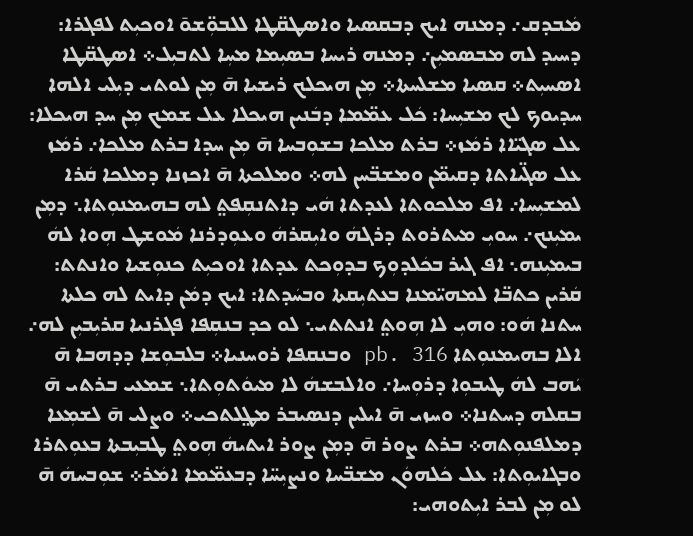ܡܿܒܕܩ܇ ܕܡܢܗ ܐܝܟ ܕܒܩܣܝܐ ܘܐܣܛܩ̈ܛܐ ܠܠܒܘܼ̈ܫܘ̄ ܐܘܟܝܼܬ ܠܦܓܪܐ: ܕܚܝܕ ܠܗ ܡܒܣܡܝܼܢ܇ ܕܡܢܗ ܪܝܚܐ ܒܣܝܼܡܐ ܡܚܼܐ ܠܬܒܝܼܠ܀ ܐܣܛܩ̈ܛܐ ܐܣܚܝܼܬ܀ ܩܣܝܐ ܡܫܠܚܬܐ܀ ܡܼܢ ܗܝܟܠܟ ܪܝܫܝܐ ܗ̄ ܡܼܢ ܠܘܬܝ ܕܝܼܠܝ ܐܠܗܐ ܚܕܝܘܟ ܠܟ ܡܫܝܼܚܐ: ܟܿܠ ܥܡ̈ܡܐ ܕܒܿܢܝܢ ܗܝܟܠܐ ܥܠ ܫܡܟ ܡܼܢ ܚܕ ܗܝܟܠܐ: ܥܠ ܣܓܝ̈ܐܐ ܪܡܿܙ܀ ܒܪܬ ܡܠܟܐ ܒܫܘܼܒܚܐ ܗ̄ ܡܼܢ ܚܕܐ ܒܪܬ ܡܠܟܐ܇ ܪܡܿܙ ܥܠ ܣܓ̈ܝܐܬܐ ܕܩܝܡ̈ܢ ܘܡܫܒ̈ܚܢ ܠܗ܀ ܘܡܠܟܬܐ ܗ̄ ܐܟܙܢܐ ܕܡܠܟܐ ܩܿܪܐ ܠܡܫܝܼܚܐ܇ ܐܦ ܡܠܟܘܬܐ ܠܥܕܬܐ ܗܿܝ ܕܐܬܢܩܼܦܬ݀ ܠܗ ܒܗܝܡܢܘܼܬܐ܆ ܕܡܼܢ ܝܡܝܼܢܟ܇ ܚܘܝܼ ܡܝܬܪܘܬ ܕܪܓܗܿ ܘܐܝܼܩܪܗܿ ܘܥܘܼܕܪܢܐ ܡܿܘܫܛ ܗܼܘܐ ܠܗܿ ܒܝܡܝܼܢܗ܆ ܐܦ ܓܝܪ ܒܟܿܠܕܘܼܟ ܒܕܘܼܟܬ ܥܕܬܐ ܐܘܟܝܼܬ ܟܢܘܼܫܝܐ ܘܐܢܬܬ: ܩܿܪܝܢ ܟܬܒ̈ܐ ܠܡܗܝ̈ܡܢܐ ܒܥܬܝܼܩܬܐ ܘܒܚܿܕܬܐ: ܐܝܟ ܕܡܿܢ ܕܐܝܬ ܠܗ ܟܠܬܐ ܚܬܢܐ ܗܿܘ: ܘܗܝܼ ܠܐ ܗܼܘܬ݀ ܐܢܬܬܝ܆ ܠܘ ܟܕ ܒܢܩܼܦܐ ܦܓܪܢܝܐ ܩܪܝܼܒܝܼܢ ܠܗ܇ ܐܠܐ ܒܗܝܡܢܘܼܬܐ pb. 316 ܘܒܢܩܦܐ ܪܘܚܢܝܐ܀ ܒܠܒܘܼܫܐ ܕܕܗܒܐ ܗ̄ ܝܿܗܒ ܠܗܿ ܛܝܒܘܼܐ ܕܪܘܼܚܐ܇ ܘܐܠܒܫܗܿ ܠܐ ܡܝܘܿܬܘܼܬܐ܆ ܫܡܥܝ ܒܪܬܝ ܗ̄ ܒܩܠܗ ܕܚܬܢܐ܀ ܘܚܙܝ ܗ̄ ܐܝܠܝܢ ܕܢܣܝܒܪ ܡܛ݀ܠܬܟܝ܀ ܘܨܠܝ ܗ̄ ܠܫܡܼܥܐ ܕܡܠܦܢܘܼܬܗ܀ ܒܪܬ ܨܘܪ ܗ̄ ܕܡܼܢ ܨܘܪ ܐܝܬܝܗܿ ܗܼܘܬ݀ ܛܒܝܼܒܬܐ ܒܥܘܼܬܪܐ ܘܒܓܐܝܘܼܬܐ: ܥܠ ܟܿܠܗܘܿܢ ܡܫܒ̈ܚܐ ܘܢܨܝܼܚ̈ܐ ܕܒܥܡ̈ܡܐ ܐܡܿܪ܀ ܫܘܼܒܚܗܿ ܗ̄ ܠܘ ܡܼܢ ܠܒܪ ܐܝܼܬܘܗܝ: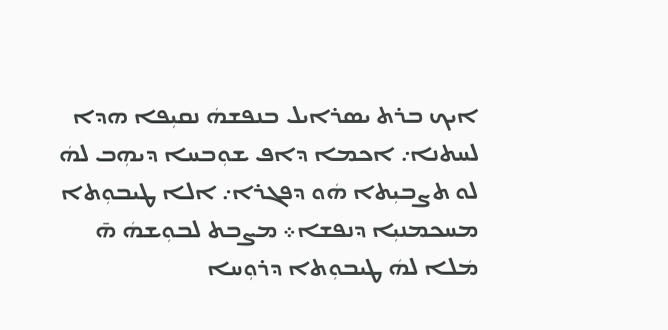ܐܝܟ ܒܪܬ ܝܣܪܐܝܠ ܒܢܦܫܗܿ ܢܩܝܼܦܐ ܗܕܐ ܠܚܬܢܐ܇ ܐܟܡܐ ܕܐܦ ܫܘܼܒܚܐ ܕܝܗܼܒ ܠܗܿ ܠܘ ܬܨܒܝܼܬܐ ܗܿܘ ܕܦܓܪܐ܇ ܐܠܐ ܛܝܒܘܼܬܐ ܡܚܟܡܢܝܼܐ ܕܢܦܫܐ܀ ܡܨܒܬ ܠܒܘܼܫܗܿ ܗ̄ ܡܿܠܐ ܠܗܿ ܛܝܒܘܼܬܐ ܕܪܘܼܚܐ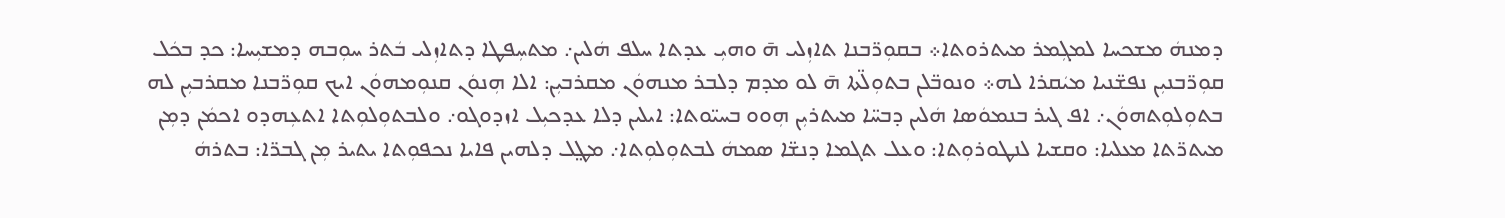ܕܡܢܗܿ ܡܫܟܚܐ ܠܡܓܼܡܪ ܡܝܬܪܘܬܐ܀ ܒܩܘܼܪ̈ܒܢܐ ܬܐܙܼܠܝ ܗ̄ ܘܗܝܼ ܥܕܬܐ ܚܠܦ ܗܿܠܝܢ܇ ܡܬܚܼܦܛܐ ܕܬܐܙܼܠܝ ܒܿܬܪ ܚܘܼܒܗ ܕܡܫܝܼܚܐ: ܟܕ ܒܟܿܠ ܩܘܼܪ̈ܒܢܝܼܢ ܢܦܫ̈ܢܝܐ ܡܝܿܩܪܐ ܠܗ܀ ܘܢܘܒ̈ܠܢ ܒܬܘܼܠ̈ܬܐ ܗ̄ ܠܘ ܡܕܡ ܕܠܒܪ ܡܢܗܘܿܢ ܡܩܪܒܝܼܢ: ܐܠܐ ܗܼܢܘܿܢ ܩܢܘܼܡܗܘܿܢ ܐܝܟ ܩܘܼܪ̈ܒܢܐ ܡܩܪܒܝܼܢ ܠܗ ܒܬܘܼܠܘܼܬܗܘܿܢ܇ ܐܦ ܓܝܪ ܒܢܡܘܿܣܐ ܗܿܠܝܢ ܕܒܚ̈ܐ ܡܝܬܪܝܼܢ ܗܼܘܘ ܒܚܝ̈ܘܬܐ: ܐܝܠܝܢ ܕܠܐ ܥܕܟܝܼܠ ܐܙܕܘܓܘ܇ ܘܠܒܬܘܼܠܘܼܬܐ ܐܬܥܼܗܕܘ ܐܟܡܿܢ ܕܡܼܢ ܡܝܬܪ̈ܬܐ ܡܥܠܝܐ: ܘܩܫܝܐ ܠܢܛܘܪܘܼܬܐ: ܘܥܠ ܬܓܡܐ ܕܢܫ̈ܐ ܣܡܗܿ ܠܒܬܘܼܠܘܼܬܐ܇ ܡܛ݀ܠ ܕܠܗܝܢ ܦܐܝܐ ܢܟܦܘܼܬܐ ܝܬܝܪ ܡܼܢ ܓܒܪ̈ܐ: ܒܬܪܗܿ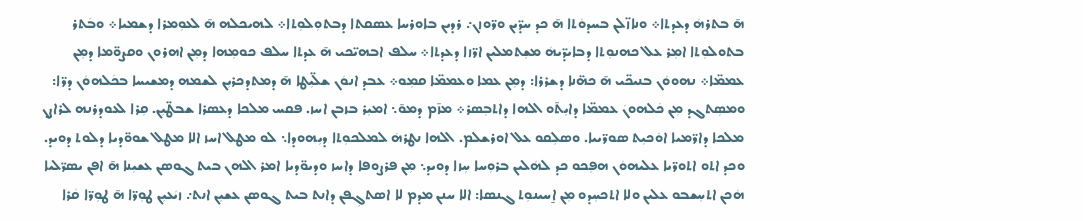ܗ̄ ܒܬܪܗܿ ܕܥܕܬܐ܀ ܘܢܐܙ̈ܠܢ ܒܚܕܘܿܬܐ ܗ̄ ܟܕ ܚܕ̈ܝܢ ܘܪ̈ܘܙܢ܇ ܪܕܝܢ ܒܐܘܪܚܐ ܥܣܩܬܐ ܕܒܬܘܼܠܘܼܬܐ܀ ܠܗܝܟܠܗ ܗ̄ ܠܥܘܼܡܪܐ ܕܫܡܝܐ܀ ܘܒܿܬܪ ܒܬܘܠܘܼܬܐ ܐܡܼܪ ܥܠ ܟܗܢܘܼܬܐ ܕܒܐܝܕ̈ܝܗܿ ܡܫܼܬܡܠܝܢ ܐܪ̈ܙܐ ܕܥܕܬܐ܀ ܚܠܦ ܐܒܗܝ̈ܟܝ ܗ̄ ܥܕܬܐ ܚܠܦ ܟܘܡܼܗܐ ܕܡܼܢ ܐܗܪܘܢ ܘܩܨܘ̈ܡܐ ܕܡܼܢ ܥܡܡ̈ܐ܀ ܢܗܘܘܿܢ ܒܢܝܟ̈ܝ ܗ̄ ܟܗ̈ܢܐ ܕܫܪܪܐ: ܕܡܼܢ ܥܡܐ ܘܥܡܡ̈ܐ ܩܡܼܘ܀ ܥܒܕ ܐܢܘܿܢ ܫܠ̈ܝܼܛܐ ܗ̄ ܕܡܬܕܟܪܝܼܢ ܠܫܡܗ ܕܡܫܝܚܐ ܒܟܿܠܗܘܿܢ ܕܪ̈ܐ: ܘܡܣܼܬܓܕ ܡܼܢ ܟܿܠܗܘܢܿ ܥܡܡ̈ܐ ܕܐܝܼܬ̄ܘ ܐܠܗܐ ܕܐܬܒܼܣܪ܀ ܡܙ̄ܡ ܕܡܘ̄܆ ܐܡܝܼܪ ܒܙܒܢ ܐܚܙ. ܦܩܚ ܡܠܟܐ ܕܥܣܪܐ ܫܒܛ̈ܝܼܢ. ܩܼܪܐ ܠܥܘܕܪܢܗ ܠܪܐܨܢ ܡܠܟܐ ܕܐܪ̈ܡܝܐ ܐܘܿܟܝܼܬ ܣܘܪ̈ܝܝܐ. ܘܣܠܼܩܘ ܥܠ ܐܘܪܫܠܡ. ܐܠܗܐ ܢܛܪܗܿ ܠܡܠܟܘܼܬܐ ܕܝܼܗܘܕܐ܆ ܠܘ ܡܛܠ ܐܚܙ ܐܠܐ ܡܛܠ ܫܘܘ̈ܕܝܐ ܕܠܘܬ ܕܘܝܕ. ܘܟܕ ܐܬܘ ܐܬܘܪ̈ܝܐ ܥܠܝܗܘܿܢ ܗܦܼܟܘ ܟܕ ܠܗܿܠܝܢ ܒܪܘܼܚܐ ܚܼܙܐ ܕܘܝܕ܆ ܡܼܢ ܦܪܨܘܦܐ ܕܐܚܙ ܘܕܝܘ̈ܕܝܐ ܐܡܪ ܐܠܗܢ ܒܝܬ ܓܘܣܢ ܥܫܝܼܢܐ ܗ̄ ܐܦܢ ܝܣܪ̈ܠܝܐ ܗܿܟܢ ܐܬܚܼܫܒܘ ܥܠܝܢ ܘܠܐ ܐܬܟܚܼܕܘ ܡܼܢ ܐ̱ܚܝܢܘܼܬ ܓܢܣܐ: ܐܠܐ ܚܢܢ ܡܕܡ ܠܐ ܐܣܬܓܼܦܢ ܕܐܢܬ ܒܝܬ ܓܘܣܢ ܥܫܝܼܢ ܐܢܬ܇ ܙܝܿܥܝܼܢ ܛܘܼܪ̈ܐ ܗ̄ ܛܘܼܪ̈ܐ ܩܿܪܐ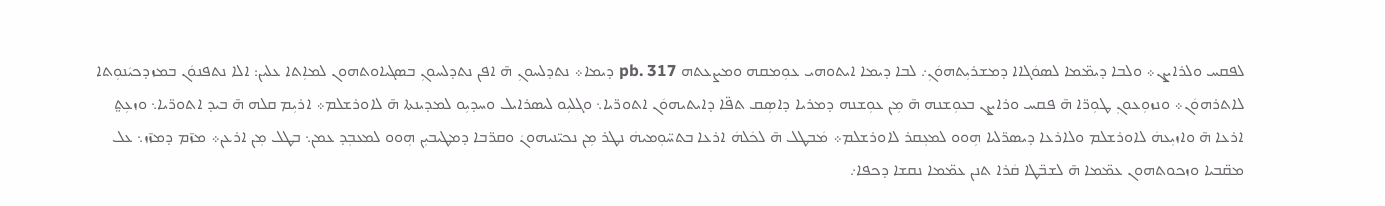ܠܦܩܚ ܘܠܪܐܨܢ܀ ܘܠܒܐ ܕܝܡ̈ܡܐ ܠܣܘܿܓܐܐ ܕܡܫܪܝܼܬܗܘܿܢܼ܇ ܠܒܐ ܕܝܡܐ ܐܝܬܘܗܝ ܥܘܼܡܩܗ ܘܡܨܥܬܗ pb. 317 ܕܝܡܐ܀ ܢܬܕܠܚܘܢܼ ܗ̄ ܐܦܢ ܢܬܕܠܚܘܢܼ ܒܣܓܝܐܘܬܗܘܢ ܠܡܐܼܬܐ ܥܠܝܢ: ܐܠܐ ܢܬܦܢܘܿܢ ܒܡܙܕܟܝܿܢܘܼܬܐ ܠܐܬܪܗܘܿܢ܀ ܘܢܙܘܼܥܘܢܼ ܛܘܼܪ̈ܐ ܗ̄ ܦܩܚ ܘܪܐܨܢ ܒܥܘܼܫܢܗ ܗ̄ ܡܼܢ ܥܘܼܫܢܗ ܕܡܪܝܐ ܕܐܣܼܩ ܬܦ̈ܐ ܕܐܝܬܝܗܘܿܢ ܐܬܘܪ̈ܝܐ܆ ܘܓܠܝܼܘ ܠܝܣܪܐܝܠ ܘܚܕܝܼܘ ܠܡܕܝܢܬܐ ܗ̄ ܠܐܘܪܫܠܡ܀ ܐܪܝܼܡ ܩܠܗ ܗ̄ ܒܝܕ ܐܬܘܪ̈ܝܐ܆ ܘܙܥܼܬ݀ ܐܪܥܐ ܗ̄ ܘܐܙܝܼܥܗܿ ܠܐܘܪܫܠܡ ܘܠܐܪܥܐ ܕܝܣܪ̈ܠܝܐ ܗܼܘܘ ܠܡܥܼܩܪ ܠܐܘܪܫܠܡ܀ ܡܿܒܛܠ ܗ̄ ܠܟܿܠܗܿ ܐܪܥܐ ܒܬܚ̈ܘܼܡܝܗܿ ܢܛܪ ܡܼܢ ܢܟܝ̈ܢܝܗܘܢܿ ܘܩܪ̈ܒܐ ܕܡܛܝܒܝܼܢ ܗܼܘܘ ܠܡܥܒܼܕ ܥܡܢ܆ ܒܛܠ ܡܼܢ ܐܪܥܢ܀ ܡܙ̄ܡ ܕܡܙ̄ܙ܆ ܥܠ ܡܩ̈ܒܝܐ ܘܙܟܘܬܗܘܢ ܥܡ̈ܡܐ ܗ̄ ܠܫܒ̈ܛܐ ܩܿܪܐ ܬܢܢ ܥܡ̈ܡܐ ܢܩܫܐ ܕܟܦܐ܇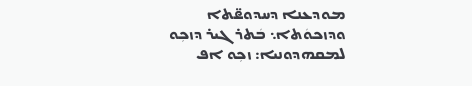ܡܘܕܥܢܐ ܕܚܕܘܧܬܐ ܘܕܙܟܘܿܬܐ܆ ܒܿܬܪ ܓܝܪ ܕܙܟܼܘ ܠܡܩܗܕܘܢܝܐ: ܙܟܼܘ ܐܦ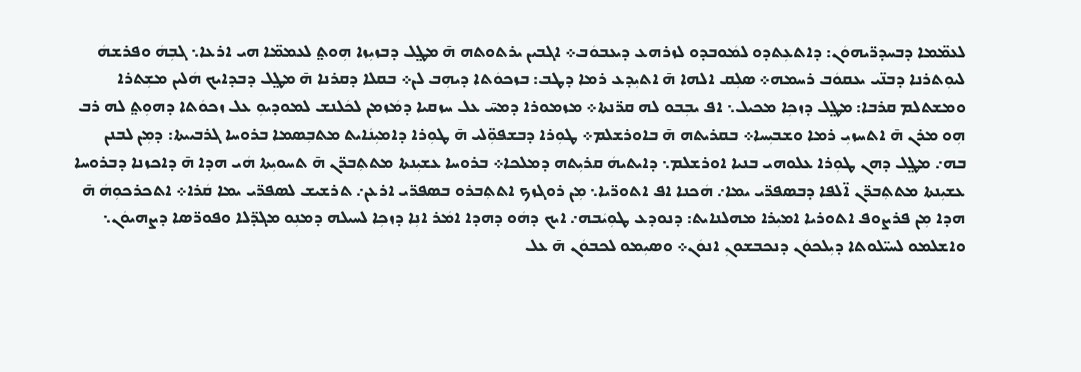ܠܥܡ̈ܡܐ ܕܒܚܕܪ̈ܝܗܘܿܢ: ܕܐܬܥܼܬܕܘ ܠܡܿܘܒܕܘ ܠܙܪܗܥ ܕܝܥܒܘܿܒ܀ ܐܓܒܝܢ ܝܪܬܘܬܗ ܗ̄ ܡܛ݀ܠ ܕܒܙܝܼܙܐ ܗܼܘܬ݀ ܠܥܡܡ̈ܐ ܗܝ ܐܪܥܐ܆ ܓܒܼܗܿ ܘܦܪܫܗܿ ܠܝܘܼܬܪܢܐ ܕܒܢ̈ܝ ܝܥܩܘܿܒ ܪܚܡܗ܀ ܣܠܼܩ ܐܠܗܐ ܗ̄ ܐܬܝܼܕܥ ܪܡܐ ܕܛܒ: ܒܙܟܘܿܬܐ ܕܝܗܼܒ ܠܢ܀ ܒܩܠܐ ܕܩܪܢܐ ܗ̄ ܡܛ݀ܠ ܕܒܕܐܝܟ ܗܿܠܝܢ ܡܫܼܬܪܐ ܘܡܫܬܠܡ ܩܪܒܐ: ܡܛ݀ܠ ܕܙܟܼܐ ܡܟܝܠ܆ ܐܦ ܝܒܼܒܘ ܠܗ ܩܪ̈ܢܬܐ܀ ܡܙܡܘܪܐ ܕܡܚ̄ ܥܠ ܚܙܩܝܐ ܕܡܿܙܡܢ ܠܟܿܠܢܫ ܠܡܘܕܝܘܼ ܥܠ ܙܟܘܿܬܐ ܕܗܘܼܬ݀ ܠܗ ܪܒ ܗܼܘ ܡܪܢ ܗ̄ ܐܬܚܙܝܼ ܪܡܐ ܘܫܒܝܼܚܐ܀ ܒܩܪܝܬܗ ܗ̄ ܒܐܘܪܫܠܡ܀ ܛܘܼܪܐ ܕܒܫܦܘܼ̈ܠܝ ܗ̄ ܛܘܼܪܐ ܕܐܡܝܼܢܿܐܝܬ ܡܬܒܼܣܡܐ ܒܪܘܚܐ ܓܪܒܝܝܬܐ: ܕܡܼܢ ܠܒܢܢ ܒܗ܇ ܡܛ݀ܠ ܕܗܢ ܛܘܼܪܐ ܥܠܘܗܝ ܒܢܝܐ ܐܘܪܫܠܡ܆ ܕܐܝܬܝܗܿ ܩܪܝܼܬܗ ܕܡܠܟܐ܀ ܒܪܘܚܐ ܥܫܝܼܢܬܐ ܡܬܬܼܒܪ̈ܢ ܗ̄ ܬܚܘܝܼܬܐ ܗܿܝ ܗܕܐ ܗ̄ ܕܐܟܙܢܐ ܕܒܪܘܚܐ ܥܫܝܼܢܬܐ ܡܬܬܼܒܪ̈ܢ ܐ̈ܠܦܐ ܕܒܣܦܪ̈ܝ ܝܡܐ܇ ܗܿܟܢܐ ܐܦ ܐܬܘܪ̈ܝܐ܆ ܡܼܢ ܪܘܓܙܟ ܐܬܬܼܒܪܘ ܒܣܦܪ̈ܝ ܐܪܥܢ܇ ܬܪܫܝܫ ܠܣܦܪ̈ܝ ܝܡܐ ܩܿܪܐ܀ ܐܬܟܪܟܘܼܗܿ ܗ̄ ܗܕܐ ܡܼܢ ܦܪܨܘܦ ܐܬܘܪܝܐ ܐܡܝܼܪܐ ܡܗܠܢܐܝܬ: ܕܢܘܕܥ ܛܘܼܝܿܒܗ܇ ܐܝܟ ܕܗܿܘ ܕܗܕܐ ܐܡܿܪ ܐܢܼܐ ܕܙܟܼܐ ܠܚܝܠܗ ܕܡܢܼܘ ܡܓܕ̈ܠܐ ܘܦܘܪ̈ܣܐ ܕܨܗܝܘܿܢ܆ ܘܐܫܠܡܘ ܠܚܝ̈ܠܘܬܐ ܕܝܼܠܟܘܿܢ ܕܢܟܒܫܘܢܼ ܐܢܘܿܢ܀ ܘܣܝܼܡܘ ܠܟܒܘܿܢ ܗ̄ ܥܠ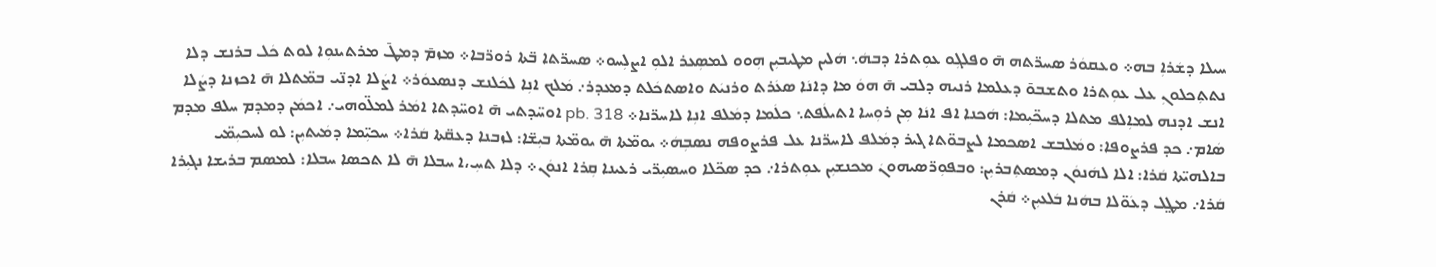ܚܝܠܐ ܕܫܿܪܐܼ ܒܗ܀ ܘܥܩܘܿܪ ܣܚܪ̈ܬܗ ܗ̄ ܘܦܠܓܼܘ ܥܘܼܬܪܐ ܕܒܗܿ܆ ܗܿܠܝܢ ܡܛܝܒܝܼܢ ܗܼܘܘ ܠܡܣܼܥܪ ܐܠܘܼ ܐܨܠܼܚܘ܀ ܣܚܪ̈ܬܐ ܒ̈ܬܐ ܪܘܪ̈ܒܐ܀ ܡܙܡ̄ ܕܡܛ̄ ܡܪܬܝܢܘܼܐ ܠܘܬ ܟܿܠ ܒܪܢܫ ܕܠܐ ܢܬܬܼܟܠܘܢܼ ܥܠ ܥܘܼܬܪܐ ܘܬܫܒܘ̄ ܕܥܠܡܐ ܪܢܝܗ ܕܠܒܝ ܗ̄ ܗܘܿ ܡܐ ܕܐܢܿܐ ܣܥܿܪܬ ܘܪܢܝܿܬ ܘܐܣܬܟܿܠܬ ܕܡܥܕܪ܇ ܡܿܠܟ ܐܢܼܐ ܠܟܿܠܢܫ ܕܢܣܥܘܿܪ܀ ܐܨܿܠܐ ܐܕܢ̈ܝ ܒܡ̈ܬܠܐ ܗ̄ ܐܟܙܢܐ ܕܨܿܠܐ ܐܢܫ ܐܕܢܗ ܠܡܐܼܠܦ ܡܬܠܐ ܕܚܟ̈ܝܼܡܐ: ܗܿܟܢܐ ܐܦ ܐܢܿܐ ܡܼܢ ܪܘܼܚܐ ܐܬܝܠܿܦܬ܆ ܟܠܿܡܐ ܕܡܿܠܦ ܐܢܼܐ ܠܐܚܪ̈ܢܐ܀ pb. 318 ܐܘܚ̈ܕܬܝ ܗ̄ ܐܘܚ̈ܕܬܐ ܐܡܿܪ ܠܡܠ̈ܘܗܝ܇ ܐܟܡܿܢ ܕܡܕܡ ܚܠܦ ܡܕܡ ܣܿܐܡ܇ ܟܕ ܦܪܨܘܦܐ: ܘܡܿܠܒܫ ܐܣܟܡܐ ܠܨܒܘ̈ܬܐ ܓܝܪ ܕܡܿܠܦ ܠܐܚܪ̈ܢܐ ܥܠ ܦܪܨܘܦܗ ܢܣܒܼܗܿ܀ ܝܘܡ̈ܬܐ ܗ̄ ܝܘܡ̈ܬܐ ܒܝܼܫ̈ܐ: ܠܙܒܢܐ ܕܥܩ̈ܬܐ ܩܿܪܐ܀ ܚܟܝܼ̈ܡܐ ܕܡܿܝܬܝܼܢ: ܠܘ ܠܚܟܝܼܡ̈ܝ ܒܐܠܗܝ̈ܬܐ ܩܿܪܐ: ܐܠܐ ܠܗܿܢܘܿܢ ܕܡܣܬܼܒܪܝܼܢ: ܘܒܦܘܼܪ̈ܣܝܗܘܢܿ ܡܟܢܫܝܼܢ ܥܘܼܬܪܐ܇ ܟܕ ܣܟ̈ܠܐ ܘܚܣܝܼܪ̈ܝ ܪܥܝܢܐ ܩܼܪܐ ܐܢܘܿܢ܀ ܕܠܐ ܬܚܼ،ܐ ܚܒܠܐ ܗ̄ ܠܐ ܬܟܣܐ ܚܒܠܐ: ܠܡܣܡ ܒܪܝܫܐ ܢܓܝܼܪܐ ܩܿܪܐ܇ ܡܛ݀ܠ ܕܥܿܘ̈ܠܐ ܒܗܿܢܐ ܒܿܠܥܝܼܢ܀ ܩܿܪܢ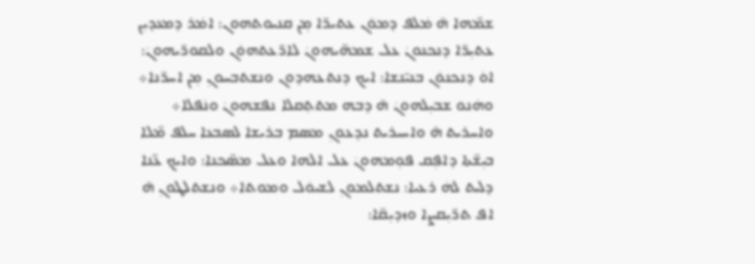ܫܡ̈ܗܐ ܗ̄ ܡܿܠܦ ܕܡܘܿܢ ܥܬܝܪ̈ܐ ܡܼܢ ܩܢܝܘܬܗܘܢ: ܐܡܿܪ ܕܡܥܕܝܼܢ ܥܬܝܼܪ̈ܐ ܕܢܟܢܘܢܿ ܥܠ ܫܡܗ̈ܝܗܘܢܿ ܠܐܪ̈ܥܬܗܘܿܢ ܘܠܩܘܪ̈ܝܗܘܢܿ: ܐܘܿ ܕܢܟܢܘܿܢ ܒܢܝ̈ܢܫܐ: ܐܝܟ ܕܢܬܥܗܕܘܢ ܘܢܫܬܒܚܘܢܼ ܡܼܢ ܐܚܪ̈ܢܐ܀ ܘܗܿܢܘ ܫܒܝܼܠܗܘܢܿ ܗ̄ ܕܒܗ ܡܬܬܼܩܠܐ ܢܦܫܗܘܢܿ ܘܢܿܦܠܐ܀ ܘܐܚܪܝܬ ܗ̄ ܘܐܚܝܪܝܬ ܢܕܥܘܢܼ ܡܣܡ ܒܪܝܫܐ ܠܣܒܥܐ ܚܠܦ ܡ̈ܠܐ ܒܝܼܫ̈ܬܐ ܕܐܦܼܩ ܦܘܼܡܗܘܢܿ ܥܠ ܐܠܗܐ ܘܥܠ ܡܣ̈ܟܢܐ: ܘܐܝܟ ܥ̈ܢܐ ܕܠܝܬ ܠܗܿ ܪܥܝܐ: ܢܫܬܠܡܘܢܼ ܠܫܝܘܿܠ ܘܡܘܬܐ܀ ܘܢܫܬܠܛܘܢܼ ܗ̄ ܐܦ ܬܪ̈ܝܼܩܨܐ ܘܙܕܝܼܩ̈ܐ: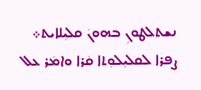ܢܫܬܠܛܘܢܼ ܒܗܘܢܿ ܩܠܝܼܠܐܝܬ܀ ܨܦܪܐ ܠܩܠܝܼܠܘܼܬܐ ܩܿܪܐ ܘܐܡܿܪ ܥܠ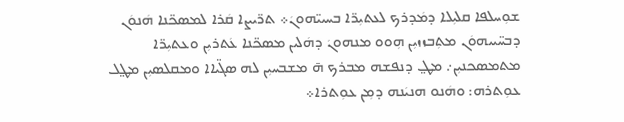ܫܘܼܚܠܦܐ ܩܠܝܼܠܐ ܕܡܿܕܪܟ ܠܥܬܝܼܪ̈ܐ ܒܚܝܝ̈ܗܘܢܿ܀ ܬܪ̈ܝܨܐ ܩܿܪܐ ܠܡܣܟ̈ܢܐ ܗܿܢܘܿܢ ܕܒܚ̈ܝܝܗܘܿܢ ܡܬܼܒܙܙܝܼܢ ܗܼܘܘ ܡܢܗܘܢܿ ܕܗܿܠܝܢ ܡܣܟ̈ܢܐ ܥܿܬܪܝܼܢ ܘܥܬܝܼܪ̈ܐ ܡܬܡܣܟܢܝܼܢ܇ ܡܛ݀ ܕܢܦܫܗ ܡܒܪܟ ܗ̄ ܡܫܒܚܝܼܢ ܠܗ ܣܓ̈ܝܐܐ ܘܡܩܠܣܝܼܢ ܡܛ݀ܠ ܥܘܼܬܪܗ: ܘܗܿܢܘ ܗܢܝܿܢܗ ܕܡܼܢ ܥܘܼܬܪܐ܀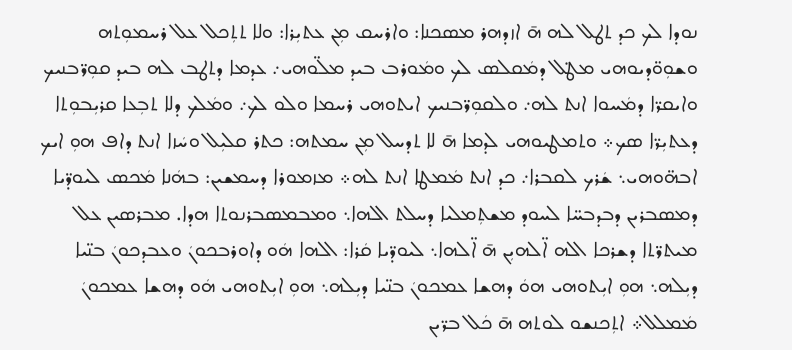ܢܘܕܐ ܠܟ ܟܕ ܬܛܠ ܠܗ ܗ̄ ܐܙܕܗܪ ܡܣܟܢܐ: ܘܐܪܚܩ ܡܼܢ ܥܬܝܼܪܐ: ܘܠܐ ܬܬܼܟܠ ܥܠ ܪܚܡܘܼܬܗ ܘܫܘܼܘ̈ܕܝܘܗܝ ܡܛ݀ܠ ܕܡܿܩܠܣ ܠܟ ܘܡܿܘܪܒ ܒܝܕ ܡܠ̈ܘܗܝ܇ ܥܕܡܐ ܕܬܛܒ ܠܗ ܒܝܕ ܩܘܼܪ̈ܒܢܝܟ ܘܐܝܩܪ̈ܐ ܕܡܿܚܘܐ ܐܢܬ ܠܗ܇ ܘܠܩܘܼܪ̈ܒܢܝܟ ܐܝܬܘܗܝ ܪܚܡܐ ܘܠܘ ܠܟ܇ ܘܡܿܠܟ ܕܠܐ ܬܒܼܥܐ ܩܪܝܼܒܘܼܬܐ ܕܥܬܝܼܪ̈ܐ ܣܟ܀ ܘܬܡܛܝܘܗܝ ܠܕܡܐ ܗ̄ ܠܐ ܬܕܚܠ ܡܼܢ ܚܡܬܗ: ܟܬܪ ܩܠܝܼܠ ܘܚܿܙܐ ܐܢܬ ܕܐܦ ܗܘܼ ܐܝܟ ܐܒܗ̈ܘܗܝ܆ ܫܿܪܟ ܠܩܒܪܐ܇ ܟܕ ܐܢܬ ܡܿܡܛܐ ܐܢܬ ܠܗ܀ ܡܙܡܘܪܐ ܕܚܡܫܝܢ: ܒܗܿܢܐ ܡܿܟܣ ܠܝܘܕ̈ܝܐ ܕܡܣܒܪܝܢ ܕܒܕܒܚ̈ܐ ܠܚܘܕ ܡܫܬܼܡܠܝܐ ܕܚܠܬ ܐܠܗܐ܆ ܘܡܒܡܣܒܪܢܘܬܐ ܗܕܐ. ܡܒܪܣܝܢ ܥܠ ܡܝܬܪ̈ܬܐ ܕܫܪܟܐ ܐܠܗ ܐ̈ܠܗܝܼܢ ܗ̄ ܐ̈ܠܗܐ܆ ܠܝܘܕ̈ܝܐ ܩܿܪܐ: ܐܠܗܐ ܗܿܘ ܕܐܘܪܒܟܘܢܿ ܘܥܒܕܟܘܢܿ ܒܢ̈ܝܐ ܕܝܼܠܗ܆ ܗܘܼ ܐܝܼܬܘܗܝ ܗܘܿ ܕܗܫܐ ܥܡܟܘܢܿ ܒܢ̈ܝܐ ܕܝܼܠܗ܆ ܗܘܼ ܐܝܼܬܘܗܝ ܗܿܘ ܕܗܫܐ ܥܡܟܘܢܿ ܡܿܡܠܠ܀ ܐܬܼܟܢܫܘ ܠܘܬܗ ܗ̄ ܟܿܠ ܒܪ̈ܝܢ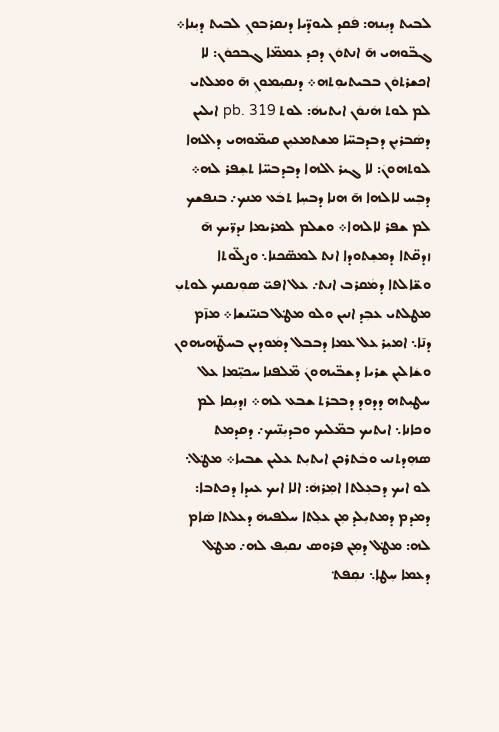ܠܒܝܬ ܕܝܼܢܗ: ܦܿܩܕ ܠܝܘܕ̈ܝܐ ܕܢܩܪܒܘܢܼ ܠܒܝܬ ܕܝܼܢܐ܀ ܓܒ̈ܘܗܝ ܗ̄ ܐܢܬܘܿܢ ܕܟܕ ܥܡܡ̈ܐ ܓܒܟܘܿܢ: ܠܐ ܐܟܫܪܬܘܿܢ ܒܒܝܬܝܘܼܬܗ܀ ܕܢܩܝܼܡܘܢܼ ܗ̄ ܘܡܠܬܝ ܠܡ ܠܘܬ ܗܿܢܘܿܢ ܐܝܬܝܗܿ: ܠܘܬ pb. 319 ܐܝܠܝܢ ܕܣܿܒܪܝܼܢ ܕܒܕܒܚ̈ܐ ܡܫܬܡܥܝܼܢ ܩܝܡ̈ܘܗܝ ܕܐܠܗܐ ܠܘܬܗܘܢܿ: ܠܐ ܓܝܪ ܐܠܗܐ ܕܒܕܒܚ̈ܐ ܬܫܼܦܪ ܠܗ܀ ܕܒܼܚ ܠܐܠܗܐ ܗ̄ ܗܢܐ ܕܒܚܼܐ ܬܒܿܥ ܡܢܟ܇ ܒܢܦܫܟ ܠܡ ܫܦܪ ܠܐܠܗܐ܀ ܘܫܠܡ ܠܡܪܝܡܐ ܢܕܪ̈ܝܟ ܗ̄ ܙܕܩ̈ܬܐ ܕܡܫܼܬܘܕܐ ܐܢܬ ܠܡܣ̈ܟܢܐ܆ ܘܨܠ̈ܘܬܐ ܘܫ̈ܐܠܬܐ ܕܡܿܩܪܒ ܐܢܬ܇ ܥܠ ܐܦܝ̈ ܣܘܼܢܩܢܟ ܠܘܬܝܼ ܡܛܠܬܝ ܥܒܼܕ ܐܢܝܢ ܘܠܘ ܡܛ݀ܠ ܒܢܝ̈ܢܫܐ܀ ܡܙ̄ܡ ܕܢ̄ܐ܆ ܐܡܝܼܪ ܥܠ ܥܡܐ ܕܒܒܠ ܕܡܿܘܕܝܢ ܒܚܛ̈ܗܝܗܘܢ ܘܫܿܐܠܝܼܢ ܫܪܝܐ ܕܫܒ̈ܝܗܘܢܿ ܡ̈ܠܦܢܐ ܚܟܝܼ̈ܡܐ ܥܠ ܚܛܝܼܬܗ ܕܕܘܕ ܕܒܒܪܬ ܫܒܥ ܠܗ܀ ܙܕܝܼܩܐ ܠܡ ܘܟܐܢܐ܆ ܐܝܬܝܟ ܒܡ̈ܠܝܟ ܘܒܕܝܼܢ̈ܝܟ܇ ܕܩܕܡܬ ܣܗܼܕܬܢܝ ܘܒܿܬܪܟܢ ܐܝܬܝܼܬ ܥܠܝܢ ܫܒܝܐ܀ ܡܛ݀ܠ܆ ܠܘ ܐܝܟ ܕܒܥܼܠܬܐ ܐܡܼܪܗܿ: ܐܠܐ ܐܝܟ ܥܝܕܐ ܕܟܬܒܐ: ܕܡܕܡ ܕܡܬܝܼܠܕ ܡܼܢ ܥܠܼܬܐ ܚܠܦܝܗܿ ܕܥܠܬܐ ܣܿܐܡ ܠܗ: ܡܛ݀ܠ ܕܡܼܢ ܦܪܘܣ ܢܩܝܼܦ ܠܗ܇ ܡܛ݀ܠ ܕܥܡܐ ܚܼܛܐ܆ ܢܩܼܦܬ݀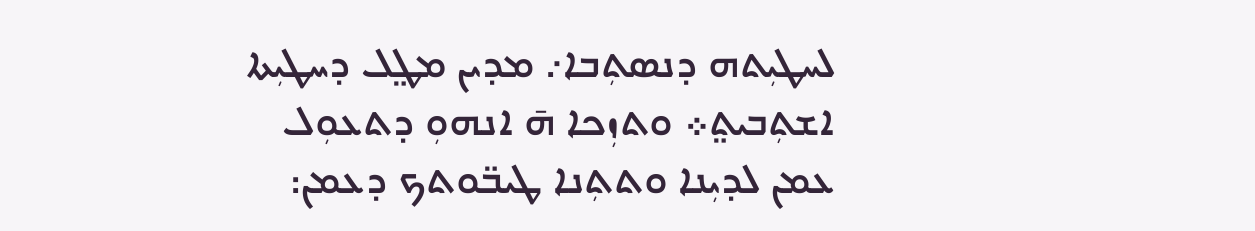ܠܚܛܝܼܬܗ ܕܢܣܬܼܒܐ܇ ܡܕܝܢ ܡܛ݀ܠ ܕܚܛܝܼܬܐ ܐܫܬܼܒܝܬ݀܀ ܘܬܙܼܟܐ ܗ̄ ܐܢܗܘܼ ܕܬܥܘܼܠ ܥܡܢ ܠܕܝܼܢܐ ܘܬܬܼܢܐ ܛܝܒ̈ܘܬܟ ܕܥܡܢ: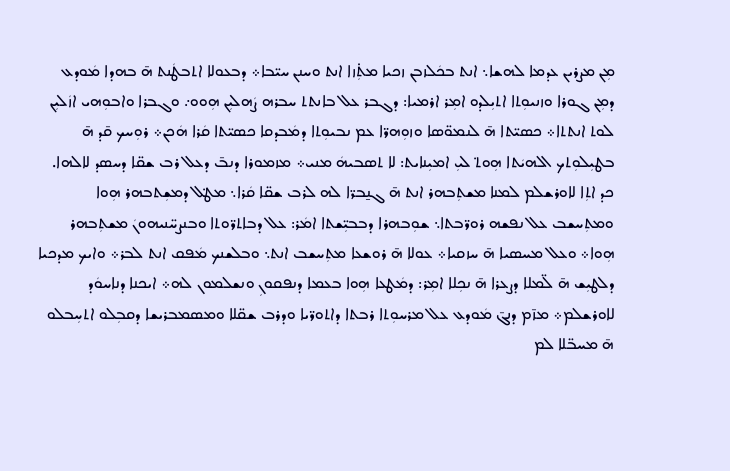ܡܼܢ ܡܨܪܝܢ ܥܕܡܐ ܠܗܫܐ܆ ܐܢܬ ܒܟܿܠܙܒܢ ܙܟܝܐ ܡܬܼ̇ܙܐ ܐܢܬ ܘܚܢܢ ܚܝ̈ܒܐ܀ ܕܒܥܘܠܐ ܐܬܒܛܿܢܬ ܗ̄ ܒܗܕܐ ܡܿܘܕܥ ܕܡܼܢ ܓܘܪܐ ܘܙܢܝܘܼܬܐ ܐܬܝܼܠܕܘ ܐܡܼܪ ܐܪܡܝܐ: ܕܓܒܪ ܥܠ ܒܐܢܬܬ ܚܒܪܗ ܨܿܗܠܝܼܢ ܗܼܘܘ܇ ܘܓܒܪܐ ܘܐܒܘܼܗܝ ܐܙܿܠܝܼܢ ܠܘܬ ܐܢܬܬܐ܀ ܟܣܝ̈ܬܐ ܗ̄ ܠܢܡܘ̈ܣܐ ܘܙܘܼܗܪ̈ܐ ܥܡ ܢܒܝܘܼܬܐ ܕܡܿܒܕܩܐ ܟܣܝ̈ܬܐ ܩܿܪܐ ܗܿܟܢ܀ ܪܘܼܚܟ ܩ̄ܕ ܗ̄ ܒܛܝܼܠܘܼܬܟ ܐܠܗܝܿܬܐ ܗܼܘܬ݀ ܠܝܼ ܐܡܝܼܢܐܝܬ: ܠܐ ܬܣܒܝܗܿ ܡܢܝ܀ ܡܙܡܘܪܐ ܕܢܒ̄ ܕܥܠ ܪܒ ܫܩ̈ܐ ܕܚܣܕ ܠܐܠܗܐ. ܟܕ ܐܬܼܐ ܠܐܘܪܫܠܡ ܠܡܢܐ ܡܫܬܼܒܗܪ ܐܢܬ ܗ̄ ܓܢ̱ܒܪ̈ܐ ܠܗ ܠܪܒ ܫܩ̈ܐ ܩܿܪܐ܆ ܡܛ݀ܠ ܕܡܫܼܬܒܗܪ ܗܼܘܐ ܘܡܬܼܚܫܒ ܥܠ ܢܦܫܗ ܪܘܪ̈ܒܬܐ܆ ܫܘܼܒܗܪܐ ܕܒܒܝܼ̈ܫܬܐ ܐܡܿܪ: ܥܠ ܕܒܐܬܪ̈ܘܬܐ ܘܒܢܨܚ̈ܢܝܗܘܢܿ ܡܫܬܼܒܗܪ ܗܼܘܐ܀ ܘܥܠ ܡܚܣܝܐ ܗ̄ ܚܙܩܝܐ܀ ܥܘܠܐ ܗ̄ ܪܘܫܥܐ ܡܬܼܚܫܒ ܐܢܬ܆ ܘܒܠܫܢܟ ܡܿܦܩ ܐܢܬ ܠܒܪ܀ ܘܐܝܟ ܡܕܟܝܐ ܕܠܛܝܼܫ ܗ̄ ܠ̈ܡܠܐ ܕܨܥܪܐ ܗ̄ ܢܟܼܠܐ ܐܡܼܪ: ܕܡܿܛܥܐ ܗܼܘܐ ܒܥܡܐ ܕܢܦܩܘܢܼ ܘܢܫܠܡܘܢ ܠܗ܀ ܐܝܟܢܐ ܕܢܐܚܘܿܕ ܠܐܘܪܫܠܡ܀ ܡܙ̄ܡ ܕܢܓ̄ ܡܿܘܕܥ ܥܠ ܡܪܚܘܼܬܐ ܪܒܬܐ ܕܐܬܘܪ̈ܝܐ ܘܕܪܒ ܫܩ̈ܠܐ ܘܡܣܡܒܪܝܫܐ ܕܩܒܼܠܘ ܐܬܚܼܒܠܘ ܗ̄ ܡܚܒ̈ܠܐ ܠܡ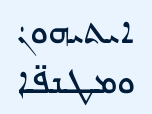ܐܝܬܝܗܘܢܿ ܘܡܛܢܦ̈ܐ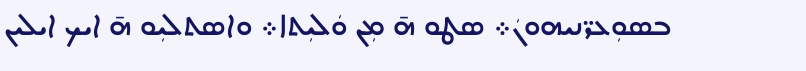ܒܣܘܼܥܪ̈ܢܝܗܘܢܿ܀ ܣܛܘ ܗ̄ ܡܼܢ ܘܿܠܝܼܬܐ܀ ܘܐܣܬܠܝܼܘ ܗ̄ ܐܝܟ ܐܝܠܝܢ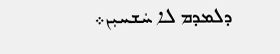ܕܠܡܕܡ ܠܐ ܚܿܫܚܝܼܢ܀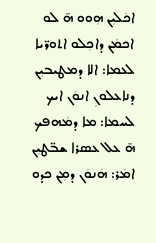ܐܟܿܠܝܼܢ ܗܼܘܘ ܗ̄ ܠܘ ܐܟܡܿܢ ܕܐܟܼܠܘ ܐܬܘܪ̈ܝܐ ܠܥܡܐ: ܐܠܐ ܕܡܛܝܒܝܼܢ ܕܢܐܥܠܘܢܼ ܐܢܘܿܢ ܐܝܟ ܠܚܡܐ: ܡܐ ܕܡܿܗܦܟ ܗ̄ ܥܠ ܥܣܪܐ ܫܒ̈ܛܝܼܢ ܐܡܿܪ: ܗܿܢܘܿܢ ܕܡܼܢ ܟܕܘ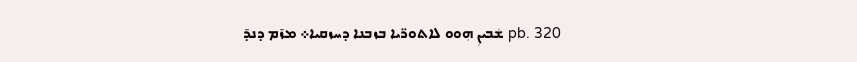pb. 320 ܫܿܒܝܢܼ ܗܼܘܘ ܠܐܬܘܪ̈ܝܐ ܒܙܒܢܐ ܕܚܙܩܝܐ܀ ܡܙ̄ܡ ܕܢܕ̄